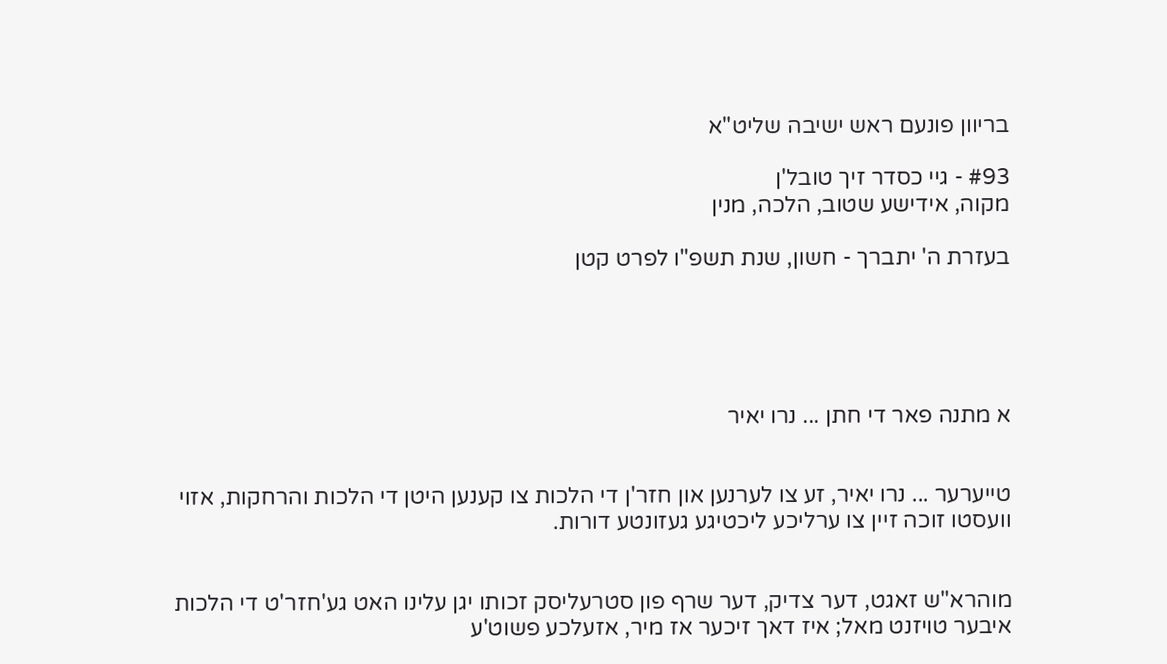בריוון פונעם ראש ישיבה שליט"א

#93 - גיי כסדר זיך טובל'ן
מקוה, אידישע שטוב, הלכה, מנין

בעזרת ה' יתברך - חשון, שנת תשפ"ו לפרט קטן





א מתנה פאר די חתן ... נרו יאיר


טייערער ... נרו יאיר, זע צו לערנען און חזר'ן די הלכות צו קענען היטן די הלכות והרחקות, אזוי וועסטו זוכה זיין צו ערליכע ליכטיגע געזונטע דורות.


מוהרא"ש זאגט, דער צדיק, דער שרף פון סטרעליסק זכותו יגן עלינו האט גע'חזר'ט די הלכות איבער טויזנט מאל; איז דאך זיכער אז מיר, אזעלכע פשוט'ע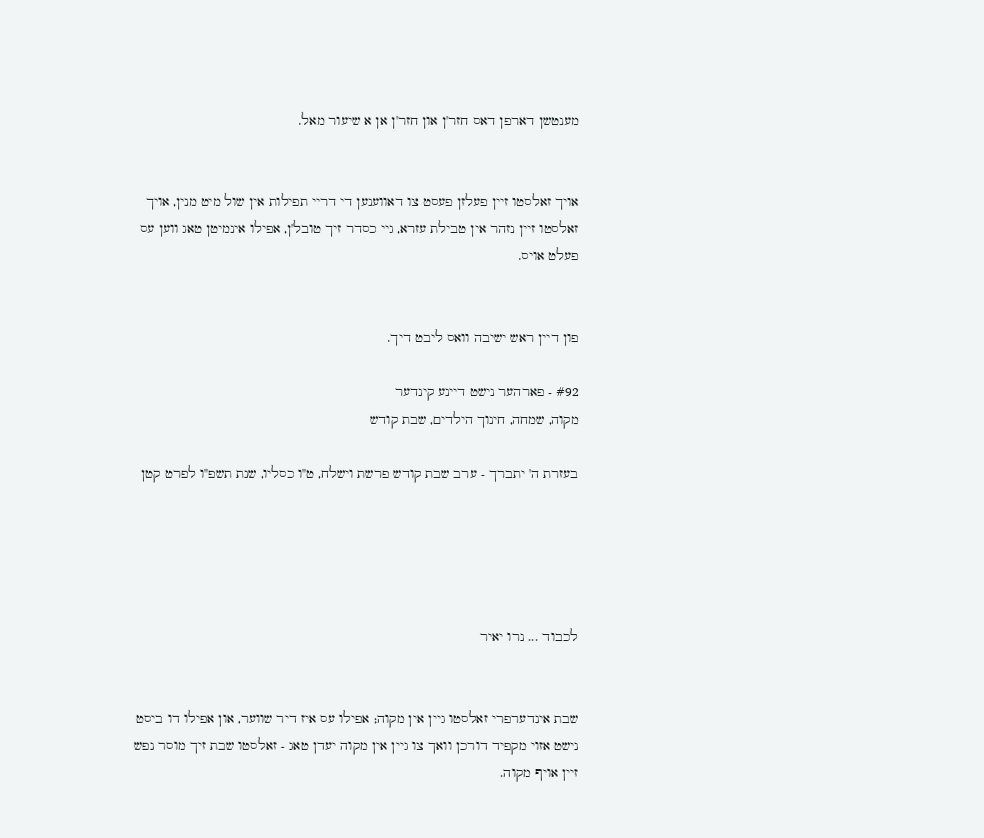מענטשן דארפן דאס חזר'ן און חזר'ן אן א שיעור מאל.


אויך זאלסטו זיין פעלזן פעסט צו דאווענען די דריי תפילות אין שול מיט מנין, אויך זאלסטו זיין נזהר אין טבילת עזרא, גיי כסדר זיך טובל'ן, אפילו אינמיטן טאג ווען עס פעלט אויס.


פון דיין ראש ישיבה וואס ליבט דיך.

#92 - פארהער נישט דיינע קינדער
מקוה, שמחה, חינוך הילדים, שבת קודש

בעזרת ה' יתברך - ערב שבת קודש פרשת וישלח, ט"ו כסליו, שנת תשפ"ו לפרט קטן





לכבוד ... נרו יאיר


שבת אינדערפרי זאלסטו גיין אין מקוה; אפילו עס איז דיר שווער, און אפילו דו ביסט נישט אזוי מקפיד דורכן וואך צו גיין אין מקוה יעדן טאג - זאלסטו שבת זיך מוסר נפש זיין אויף מקוה.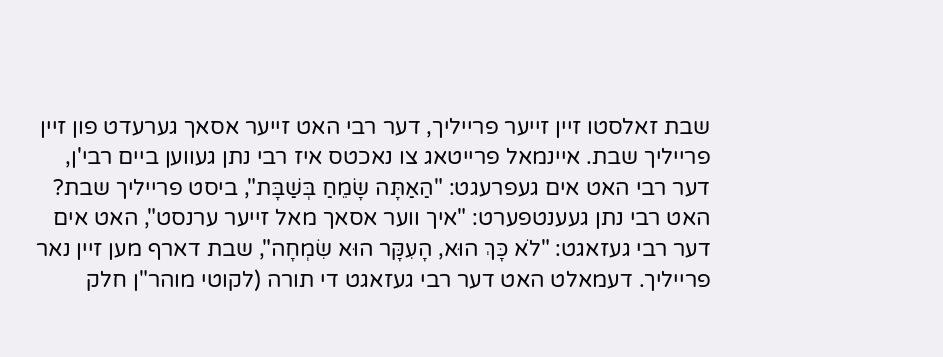שבת זאלסטו זיין זייער פרייליך, דער רבי האט זייער אסאך גערעדט פון זיין פרייליך שבת. איינמאל פרייטאג צו נאכטס איז רבי נתן געווען ביים רבי'ן, דער רבי האט אים געפרעגט: "הַאַתָּה שָׂמֵחַ בְּשַׁבָּת", ביסט פרייליך שבת? האט רבי נתן געענטפערט: "איך ווער אסאך מאל זייער ערנסט", האט אים דער רבי געזאגט: "לֹא כָּךְ הוּא, הָעִקָּר הוּא שִׂמְחָה", שבת דארף מען זיין נאר פרייליך. דעמאלט האט דער רבי געזאגט די תורה (לקוטי מוהר"ן חלק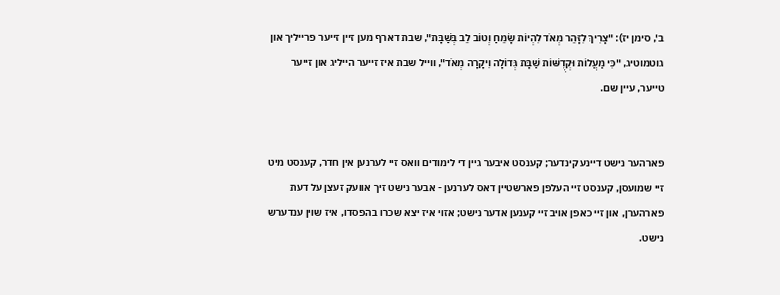ב', סימן יז): "צָרִיךְ לִזָּהֵר מְאֹד לִהְיוֹת שָׂמֵחַ וְטוֹב לֵב בְּשַׁבָּת", שבת דארף מען זיין זייער פרייליך און גוטמוטיג, "כִּי מַעֲלוֹת וּקְדֻשּׁוֹת שַׁבָּת גְּדוֹלָה וִיקָרָה מְאֹד", ווייל שבת איז זייער הייליג און זייער טייער, עיין שם.


פארהער נישט דיינע קינדער; קענסט איבער גיין די לימודים וואס זיי לערנען אין חדר, קענסט מיט זיי שמועסן, קענסט זיי העלפן פארשטיין דאס לערנען - אבער נישט זיך אוועק זעצן על דעת פארהערן, און זיי כאפן אויב זיי קענען אדער נישט; אזוי איז יצא שכרו בהפסדו, איז שוין ענדערש נישט.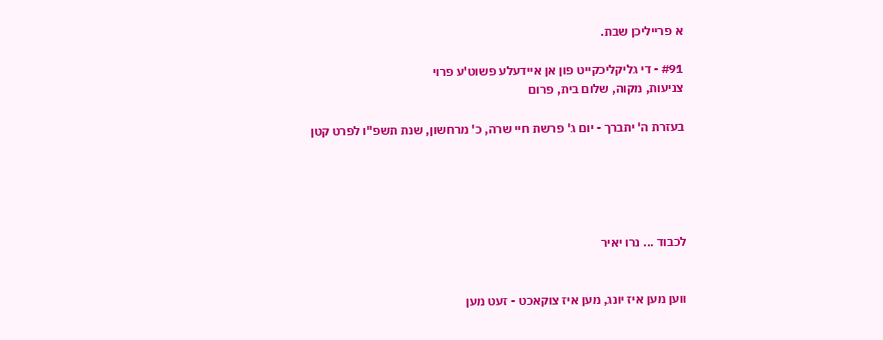א פרייליכן שבת.

#91 - די גליקליכקייט פון אן איידעלע פשוט'ע פרוי
צניעות, מקוה, שלום בית, פרום

בעזרת ה' יתברך - יום ג' פרשת חיי שרה, כ' מרחשון, שנת תשפ"ו לפרט קטן





לכבוד ... נרו יאיר


ווען מען איז יונג, מען איז צוקאכט - זעט מען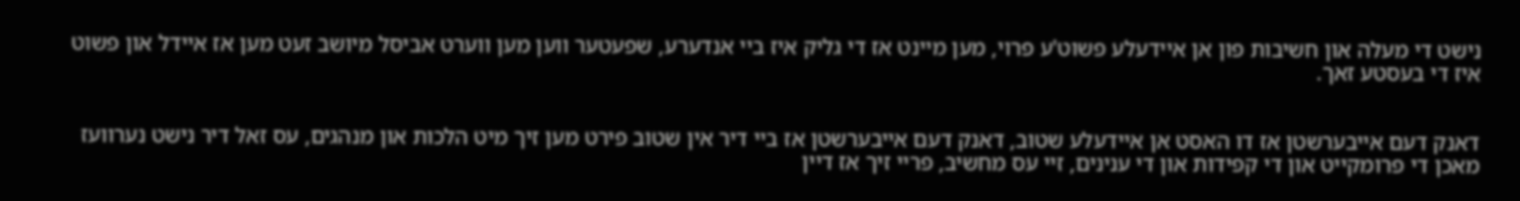נישט די מעלה און חשיבות פון אן איידעלע פשוט'ע פרוי, מען מיינט אז די גליק איז ביי אנדערע, שפעטער ווען מען ווערט אביסל מיושב זעט מען אז איידל און פשוט איז די בעסטע זאך.


דאנק דעם אייבערשטן אז דו האסט אן איידעלע שטוב, דאנק דעם אייבערשטן אז ביי דיר אין שטוב פירט מען זיך מיט הלכות און מנהגים, עס זאל דיר נישט נערוועז מאכן די פרומקייט און די קפידות און די ענינים, זיי עס מחשיב, פריי זיך אז דיין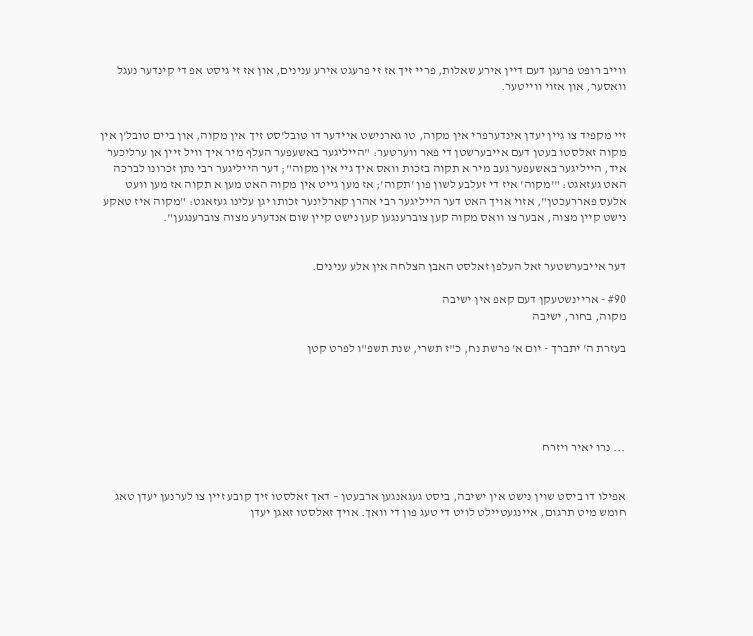ווייב רופט פרעגן דעם דיין אירע שאלות, פריי זיך אז זי פרעגט אירע ענינים, און אז זי גיסט אפ די קינדער נעגל וואסער, און אזוי ווייטער.


זיי מקפיד צו גיין יעדן אינדערפרי אין מקוה, טו גארנישט איידער דו טובל'סט זיך אין מקוה, און ביים טובל'ן אין מקוה זאלסטו בעטן דעם אייבערשטן די פאר ווערטער: "הייליגער באשעפער העלף מיר איך וויל זיין אן ערליכער איד, הייליגער באשעפער געב מיר א תקוה בזכות וואס איך גיי אין מקוה"; דער הייליגער רבי נתן זכרונו לברכה האט געזאגט: "'מקוה' איז די זעלבע לשון פון 'תקוה'; אז מען גייט אין מקוה האט מען א תקוה אז מען וועט אלעס פאררעכטן", אזוי אויך האט דער הייליגער רבי אהרן קארלינער זכותו יגן עלינו געזאגט: "מקוה איז טאקע נישט קיין מצוה, אבער צו וואס מקוה קען צוברענגען קען נישט קיין שום אנדערע מצוה צוברענגען".


דער אייבערשטער זאל העלפן זאלסט האבן הצלחה אין אלע ענינים.

#90 - אריינשטעקן דעם קאפ אין ישיבה
מקוה, בחור, ישיבה

בעזרת ה' יתברך - יום א' פרשת נח, כ"ז תשרי, שנת תשפ"ו לפרט קטן





... נרו יאיר ויזרח


אפילו דו ביסט שוין נישט אין ישיבה, ביסט געגאנגען ארבעטן – דאך זאלסטו זיך קובע זיין צו לערנען יעדן טאג חומש מיט תרגום, איינגעטיילט לויט די טעג פון די וואך. אויך זאלסטו זאגן יעדן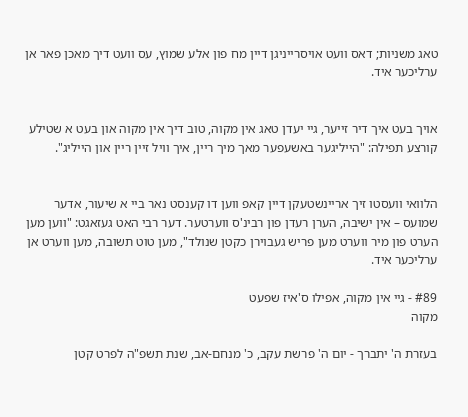טאג משניות; דאס וועט אויסרייניגן דיין מח פון אלע שמוץ, עס וועט דיך מאכן פאר אן ערליכער איד.


אויך בעט איך דיר זייער, גיי יעדן טאג אין מקוה, טוב דיך אין מקוה און בעט א שטילע קורצע תפילה: "הייליגער באשעפער מאך מיך ריין, איך וויל זיין ריין און הייליג".


הלוואי וועסטו זיך אריינשטעקן דיין קאפ ווען דו קענסט נאר ביי א שיעור, אדער שמועס – אין ישיבה, הערן רעדן פון רבינ'ס ווערטער. דער רבי האט געזאגט: "ווען מען הערט פון מיר ווערט מען פריש געבוירן כקטן שנולד", מען טוט תשובה, מען ווערט אן ערליכער איד.

#89 - גיי אין מקוה, אפילו ס'איז שפעט
מקוה

בעזרת ה' יתברך - יום ה' פרשת עקב, כ' מנחם-אב, שנת תשפ"ה לפרט קטן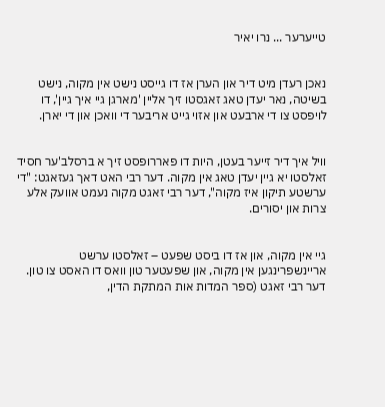טייערער ... נרו יאיר


נאכן רעדן מיט דיר און הערן אז דו גייסט נישט אין מקוה, נישט בשיטה, נאר יעדן טאג זאגסטו זיך אליין 'מארגן גיי איך גיין', דו לויפסט צו די ארבעט און אזוי גייט אריבער די וואכן און די יארן.


וויל איך דיר זייער בעטן, היות דו פאררופסט זיך א ברסלב'ער חסיד זאלסטו יא גיין יעדן טאג אין מקוה. דער רבי האט דאך געזאגט: "די ערשטע תיקון איז מקוה", דער רבי זאגט מקוה נעמט אוועק אלע צרות און יסורים.


גיי אין מקוה, און אז דו ביסט שפעט – זאלסטו ערשט אריינשפרינגען אין מקוה, און שפעטער טון וואס דו האסט צו טון. דער רבי זאגט (ספר המדות אות המתקת הדין,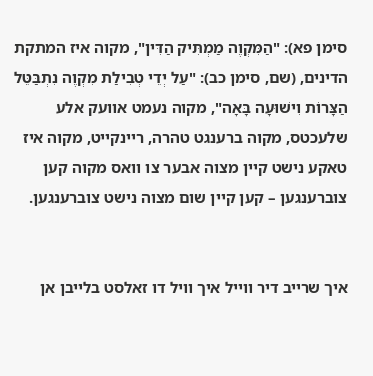סימן פא): "הַמִּקְוֶה מַמְתִּיק הַדִּין", מקוה איז המתקת הדינים, (שם, סימן כב): "עַל יְדֵי טְבִילַת מִקְוֶה נִתְבַּטֵּל הַצָּרוֹת וִישׁוּעָה בָּאָה", מקוה נעמט אוועק אלע שלעכטס, מקוה ברענגט טהרה, ריינקייט, מקוה איז טאקע נישט קיין מצוה אבער צו וואס מקוה קען צוברענגען – קען קיין שום מצוה נישט צוברענגען.


איך שרייב דיר ווייל איך וויל דו זאלסט בלייבן אן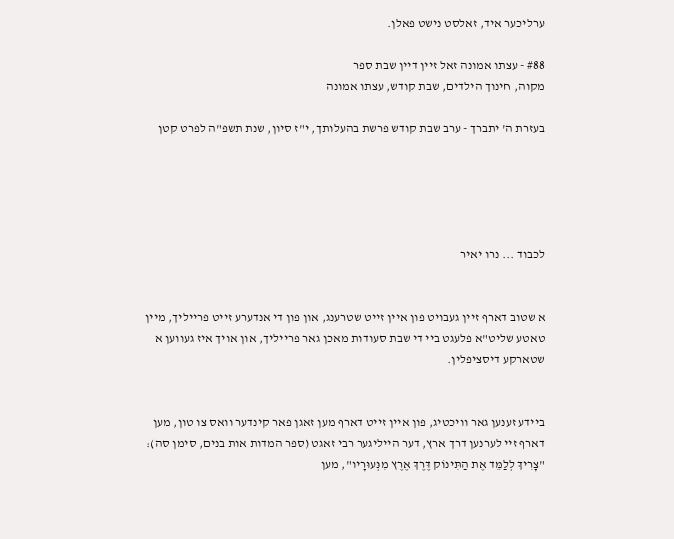ערליכער איד, זאלסט נישט פאלן.

#88 - עצתו אמונה זאל זיין דיין שבת ספר
מקוה, חינוך הילדים, שבת קודש, עצתו אמונה

בעזרת ה' יתברך - ערב שבת קודש פרשת בהעלותך, י"ז סיון, שנת תשפ"ה לפרט קטן





לכבוד ... נרו יאיר


א שטוב דארף זיין געבויט פון איין זייט שטרענג, און פון די אנדערע זייט פרייליך, מיין טאטע שליט"א פלעגט ביי די שבת סעודות מאכן גאר פרייליך, און אויך איז געווען א שטארקע דיסציפלין.


ביידע זענען גאר וויכטיג, פון איין זייט דארף מען זאגן פאר קינדער וואס צו טון, מען דארף זיי לערנען דרך ארץ, דער הייליגער רבי זאגט (ספר המדות אות בנים, סימן סה): "צָרִיךְ לְלַמֵּד אֶת הַתִּינוֹק דֶּרֶךְ אֶרֶץ מִנְּעוּרָיו", מען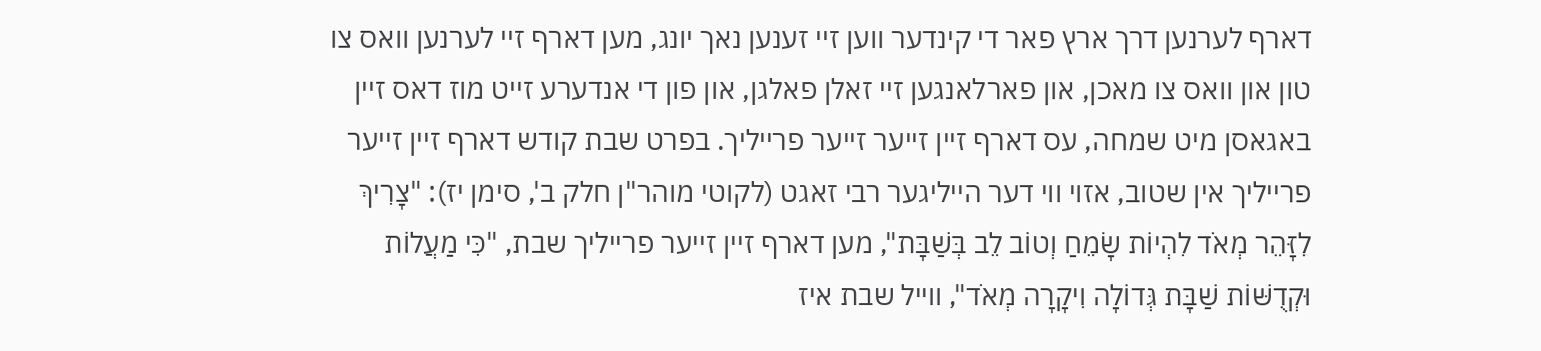דארף לערנען דרך ארץ פאר די קינדער ווען זיי זענען נאך יונג, מען דארף זיי לערנען וואס צו טון און וואס צו מאכן, און פארלאנגען זיי זאלן פאלגן, און פון די אנדערע זייט מוז דאס זיין באגאסן מיט שמחה, עס דארף זיין זייער זייער פרייליך. בפרט שבת קודש דארף זיין זייער פרייליך אין שטוב, אזוי ווי דער הייליגער רבי זאגט (לקוטי מוהר"ן חלק ב', סימן יז): "צָרִיךְ לִזָּהֵר מְאֹד לִהְיוֹת שָׂמֵחַ וְטוֹב לֵב בְּשַׁבָּת", מען דארף זיין זייער פרייליך שבת, "כִּי מַעֲלוֹת וּקְדֻשּׁוֹת שַׁבָּת גְּדוֹלָה וִיקָרָה מְאֹד", ווייל שבת איז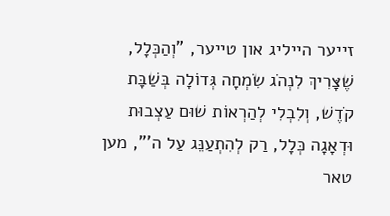זייער הייליג און טייער, "וְהַכְּלָל, שֶׁצָּרִיךְ לִנְהֹג שִׂמְחָה גְּדוֹלָה בְּשַׁבָּת קֹדֶשׁ, וְלִבְלִי לְהַרְאוֹת שׁוּם עַצְבוּת וּדְאָגָה כְּלָל, רַק לְהִתְעַנֵּג עַל ה'", מען טאר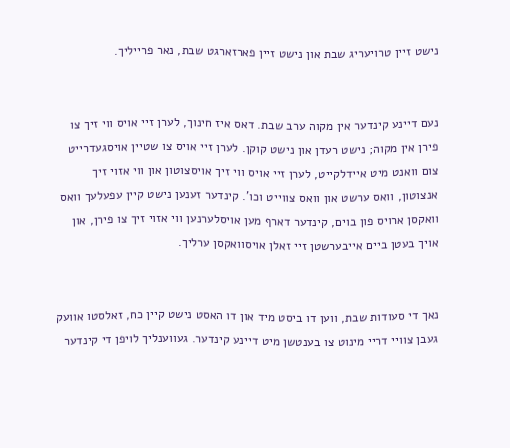נישט זיין טרויעריג שבת און נישט זיין פארזארגט שבת, נאר פרייליך.


נעם דיינע קינדער אין מקוה ערב שבת. דאס איז חינוך, לערן זיי אויס ווי זיך צו פירן אין מקוה; נישט רעדן און נישט קוקן. לערן זיי אויס צו שטיין אויסגעדרייט צום וואנט מיט איידלקייט, לערן זיי אויס ווי זיך אויסצוטון און ווי אזוי זיך אנצוטון, וואס ערשט און וואס צווייט וכו'. קינדער זענען נישט קיין עפעלעך וואס וואקסן ארויס פון בוים, קינדער דארף מען אויסלערנען ווי אזוי זיך צו פירן, און אויך בעטן ביים אייבערשטן זיי זאלן אויסוואקסן ערליך.


נאך די סעודות שבת, ווען דו ביסט מיד און דו האסט נישט קיין כח, זאלסטו אוועק געבן צוויי דריי מינוט צו בענטשן מיט דיינע קינדער. געווענליך לויפן די קינדער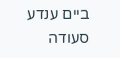ביים ענדע סעודה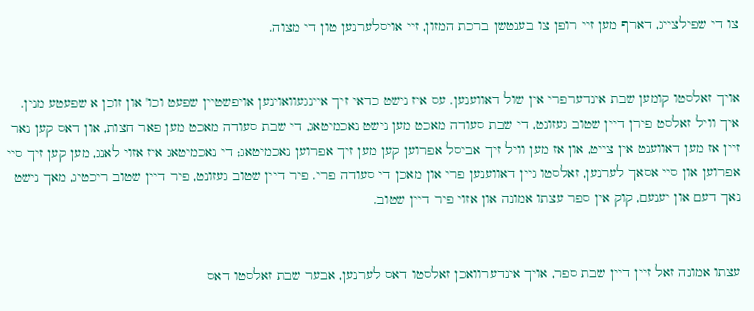צו די שפילצייג, דארף מען זיי רופן צו בענטשן ברכת המזון, זיי אויסלערנען טון די מצוה.


אויך זאלסטו קומען שבת אינדערפרי אין שול דאווענען. עס איז נישט כדאי זיך איינגעוואוינען אויפשטיין שפעט וכו' און זוכן א שפעטע מנין. איך וויל זאלסט פירן דיין שטוב געזונט, די שבת סעודה מאכט מען נישט נאכמיטאג, די שבת סעודה מאכט מען פאר חצות, און דאס קען נאר זיין אז מען דאווענט אין צייט, און אז מען וויל זיך אביסל אפרוען קען מען זיך אפרוען נאכמיטאג; די נאכמיטאג איז אזוי לאנג, מען קען זיך סיי אפרוען און סיי אסאך לערנען, זאלסטו גיין דאווענען פרי און מאכן די סעודה פרי. פיר דיין שטוב געזונט, פיר דיין שטוב ריכטיג, מאך נישט נאך דעם און יענעם, קוק אין ספר עצתו אמונה און אזוי פיר דיין שטוב.


עצתו אמונה זאל זיין דיין שבת ספר, אויך אינדערוואכן זאלסטו דאס לערנען, אבער שבת זאלסטו דאס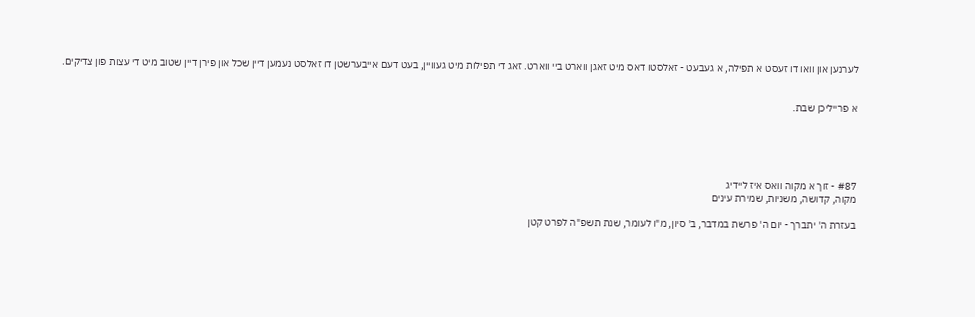לערנען און וואו דו זעסט א תפילה, א געבעט - זאלסטו דאס מיט זאגן ווארט ביי ווארט. זאג די תפילות מיט געוויין, בעט דעם אייבערשטן דו זאלסט נעמען דיין שכל און פירן דיין שטוב מיט די עצות פון צדיקים.


א פרייליכן שבת.





#87 - זוך א מקוה וואס איז ליידיג
מקוה, קדושה, משניות, שמירת עינים

בעזרת ה' יתברך - יום ה' פרשת במדבר, ב' סיון, מ"ו לעומר, שנת תשפ"ה לפרט קטן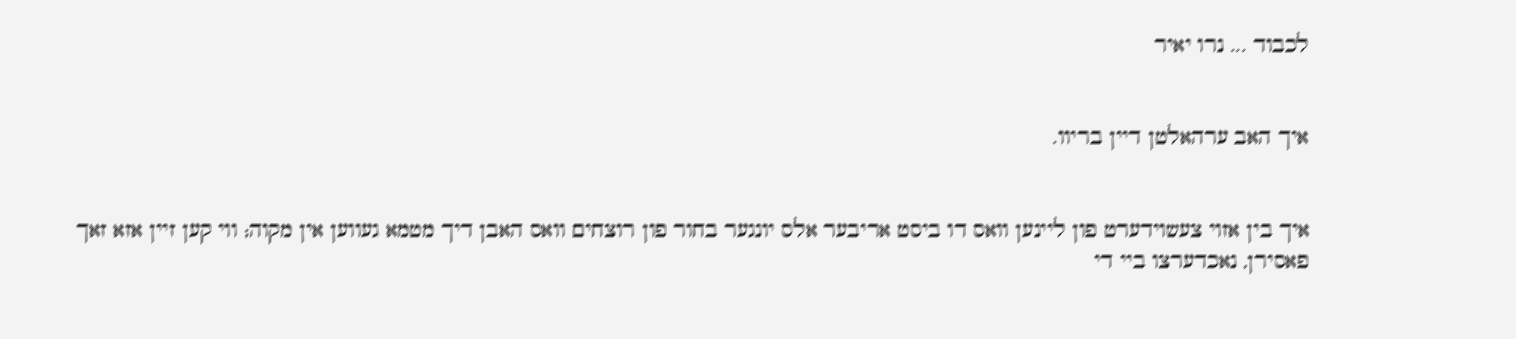לכבוד ... נרו יאיר


איך האב ערהאלטן דיין בריוו.


איך בין אזוי צעשוידערט פון ליינען וואס דו ביסט אריבער אלס יונגער בחור פון רוצחים וואס האבן דיך מטמא געווען אין מקוה; ווי קען זיין אזא זאך פאסירן, נאכדערצו ביי די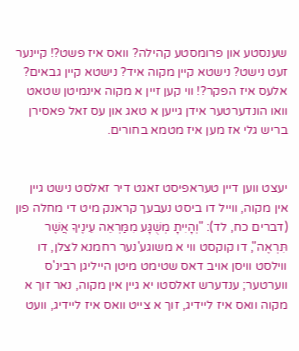שענסטע און פרומסטע קהילה? וואס איז פשט?! קיינער זעט נישט? נישטא קיין מקוה איד? נישטא קיין גבאים? אלעס איז הפקר?! ווי קען זיין א מקוה אינמיטן שטאט וואו הונדערטער אידן גייען א טאג און עס זאל פאסירן בריש גלי אז מען איז מטמא בחורים.


יעצט ווען דיין טעראפיסט זאגט דיר זאלסט נישט גיין אין מקוה, ווייל דו ביסט נעבעך קראנק מיט די מחלה פון (דברים כח, לד): "וְהָיִיתָ מְשֻׁגָּע מִמַּרְאֵה עֵינֶיךָ אֲשֶׁר תִּרְאֶה", דו קוקסט ווי א משוגע'נער רחמנא לצלן, דו ווילסט וויסן אויב דאס שטימט מיטן הייליגן רבינ'ס ווערטער; ענדערש זאלסטו יא גיין אין מקוה, נאר זוך א מקוה וואס איז ליידיג, זוך א צייט וואס איז ליידיג, וועט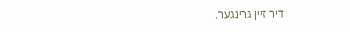דיר זיין גרינגער.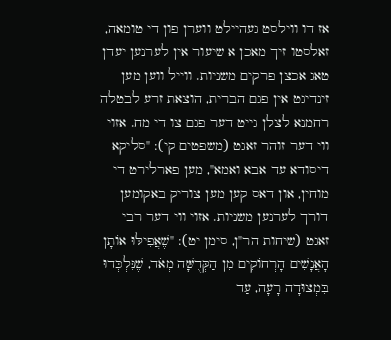אז דו ווילסט געהיילט ווערן פון די טומאה, זאלסטו זיך מאכן א שיעור אין לערנען יעדן טאג אכצן פרקים משניות. ווייל ווען מען זינדיגט אין פגם הברית, הוצאת זרע לבטלה רחמנא לצלן גייט דער פגם צו די מח. אזוי ווי דער זוהר זאגט (משפטים קי): "סליקא דיסודא עד אבא ואמא", מען פארלירט די מוחין, און דאס קען מען צוריק באקומען דורך לערנען משניות. אזוי ווי דער רבי זאגט (שיחות הר"ן, סימן יט): "שֶׁאֲפִילּוּ אוֹתָן הָאֲנָשִׁים הָרְחוֹקִים מִן הַקְּדֻשָּׁה מְאֹד, שֶׁנִּלְכְּדוּ בִּמְצוּדָה רָעָה, עַד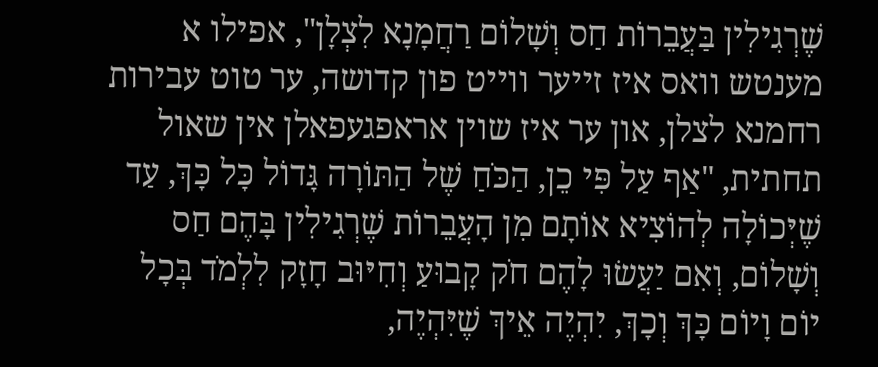שֶׁרְגִילִין בַּעֲבֵרוֹת חַס וְשָׁלוֹם רַחֲמָנָא לִצְלָן", אפילו א מענטש וואס איז זייער ווייט פון קדושה, ער טוט עבירות רחמנא לצלן, און ער איז שוין אראפגעפאלן אין שאול תחתית, "אַף עַל פִּי כֵן, הַכֹּחַ שֶׁל הַתּוֹרָה גָּדוֹל כָּל כָּךְ, עַד שֶׁיְּכוֹלָה לְהוֹצִיא אוֹתָם מִן הָעֲבֵרוֹת שֶׁרְגִילִין בָּהֶם חַס וְשָׁלוֹם, וְאִם יַעֲשׂוּ לָהֶם חֹק קָבוּעַ וְחִיּוּב חָזָק לִלְמֹד בְּכָל יוֹם וָיוֹם כָּךְ וְכָךְ, יִהְיֶה אֵיךְ שֶׁיִּהְיֶה,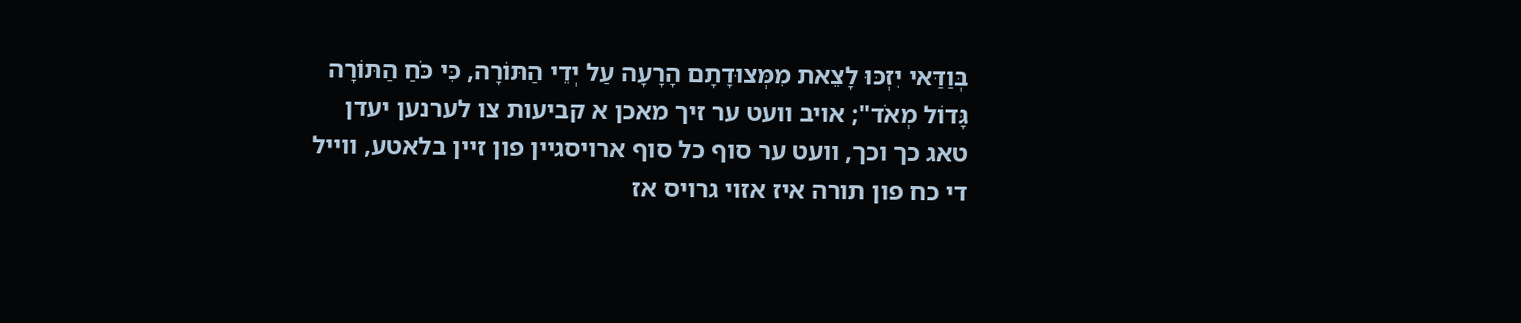בְּוַדַּאי יִזְכּוּ לָצֵאת מִמְּצוּדָתָם הָרָעָה עַל יְדֵי הַתּוֹרָה, כִּי כֹּחַ הַתּוֹרָה גָּדוֹל מְאֹד"; אויב וועט ער זיך מאכן א קביעות צו לערנען יעדן טאג כך וכך, וועט ער סוף כל סוף ארויסגיין פון זיין בלאטע, ווייל די כח פון תורה איז אזוי גרויס אז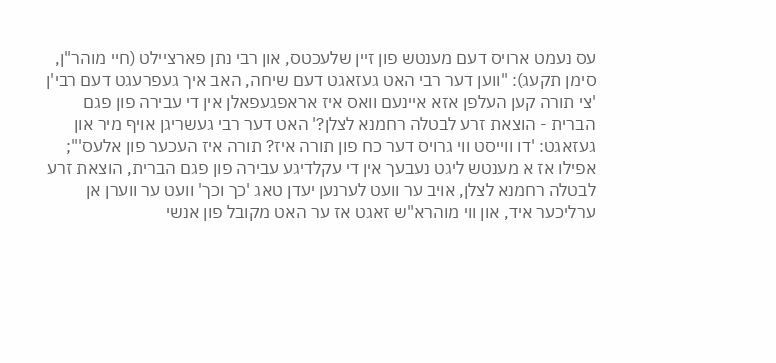עס נעמט ארויס דעם מענטש פון זיין שלעכטס, און רבי נתן פארציילט (חיי מוהר"ן, סימן תקעג): "ווען דער רבי האט געזאגט דעם שיחה, האב איך געפרעגט דעם רבי'ן 'צי תורה קען העלפן אזא איינעם וואס איז אראפגעפאלן אין די עבירה פון פגם הברית - הוצאת זרע לבטלה רחמנא לצלן?' האט דער רבי געשריגן אויף מיר און געזאגט: 'דו ווייסט ווי גרויס דער כח פון תורה איז? תורה איז העכער פון אלעס'"; אפילו אז א מענטש ליגט נעבעך אין די עקלדיגע עבירה פון פגם הברית, הוצאת זרע לבטלה רחמנא לצלן, אויב ער וועט לערנען יעדן טאג 'כך וכך' וועט ער ווערן אן ערליכער איד, און ווי מוהרא"ש זאגט אז ער האט מקובל פון אנשי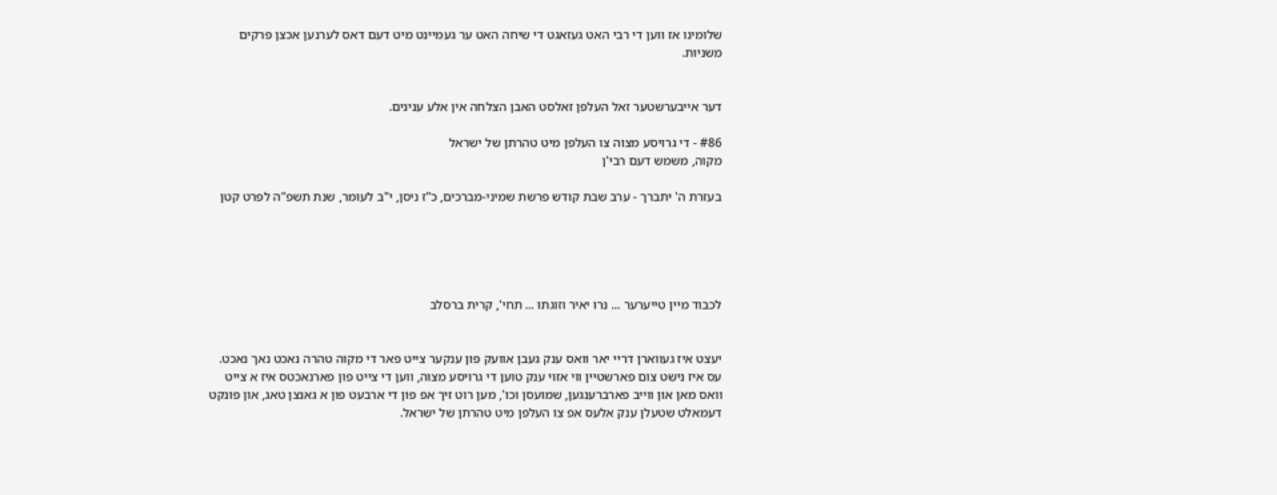שלומינו אז ווען די רבי האט געזאגט די שיחה האט ער געמיינט מיט דעם דאס לערנען אכצן פרקים משניות.


דער אייבערשטער זאל העלפן זאלסט האבן הצלחה אין אלע ענינים.

#86 - די גרויסע מצוה צו העלפן מיט טהרתן של ישראל
מקוה, משמש דעם רבי'ן

בעזרת ה' יתברך - ערב שבת קודש פרשת שמיני-מברכים, כ"ז ניסן, י"ב לעומר, שנת תשפ"ה לפרט קטן





לכבוד מיין טייערער ... נרו יאיר וזוגתו ... תחי', קרית ברסלב


יעצט איז געווארן דריי יאר וואס ענק געבן אוועק פון ענקער צייט פאר די מקוה טהרה נאכט נאך נאכט. עס איז נישט צום פארשטיין ווי אזוי ענק טוען די גרויסע מצוה, ווען די צייט פון פארנאכטס איז א צייט וואס מאן און ווייב פארברענגען, שמועסן וכו', מען רוט זיך אפ פון די ארבעט פון א גאנצן טאג, און פונקט דעמאלט שטעלן ענק אלעס אפ צו העלפן מיט טהרתן של ישראל.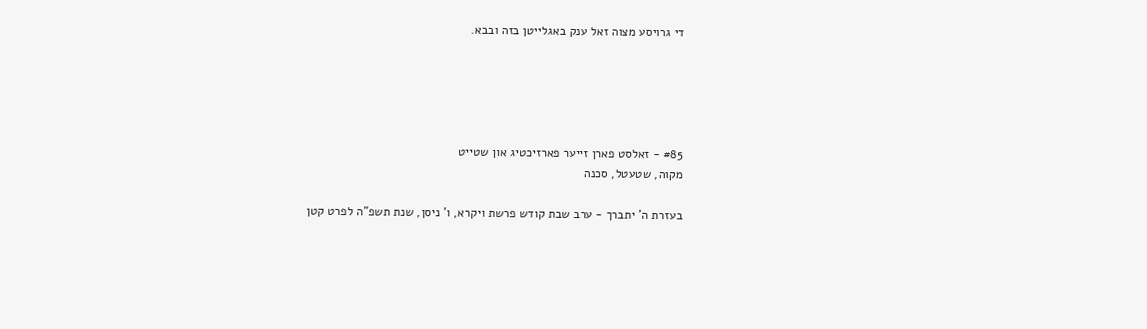די גרויסע מצוה זאל ענק באגלייטן בזה ובבא.





#85 - זאלסט פארן זייער פארזיכטיג און שטייט
מקוה, שטעטל, סכנה

בעזרת ה' יתברך - ערב שבת קודש פרשת ויקרא, ו' ניסן, שנת תשפ"ה לפרט קטן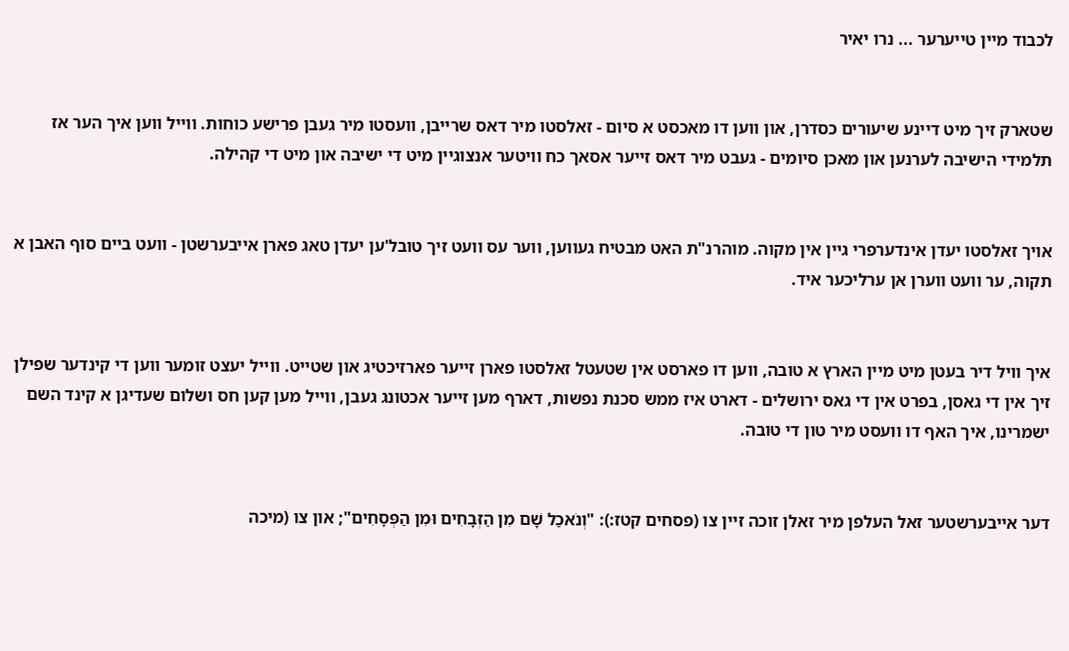לכבוד מיין טייערער ... נרו יאיר


שטארק זיך מיט דיינע שיעורים כסדרן, און ווען דו מאכסט א סיום - זאלסטו מיר דאס שרייבן, וועסטו מיר געבן פרישע כוחות. ווייל ווען איך הער אז תלמידי הישיבה לערנען און מאכן סיומים - געבט מיר דאס זייער אסאך כח וויטער אנצוגיין מיט די ישיבה און מיט די קהילה.


אויך זאלסטו יעדן אינדערפרי גיין אין מקוה. מוהרנ"ת האט מבטיח געווען, ווער עס וועט זיך טובל'ען יעדן טאג פארן אייבערשטן - וועט ביים סוף האבן א תקוה, ער וועט ווערן אן ערליכער איד.


איך וויל דיר בעטן מיט מיין הארץ א טובה, ווען דו פארסט אין שטעטל זאלסטו פארן זייער פארזיכטיג און שטייט. ווייל יעצט זומער ווען די קינדער שפילן זיך אין די גאסן, בפרט אין די גאס ירושלים - דארט איז ממש סכנת נפשות, דארף מען זייער אכטונג געבן, ווייל מען קען חס ושלום שעדיגן א קינד השם ישמרינו, איך האף דו וועסט מיר טון די טובה.


דער אייבערשטער זאל העלפן מיר זאלן זוכה זיין צו (פסחים קטז:): "וְנֹאכַל שָׁם מִן הַזְּבָחִים וּמִן הַפְּסָחִים"; און צו (מיכה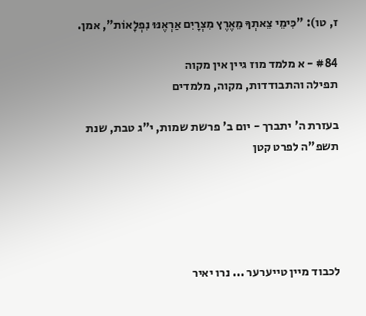ז, טו): "כִּימֵי צֵאתְךָ מֵאֶרֶץ מִצְרָיִם אַרְאֶנּוּ נִפְלָאוֹת", אמן.

#84 - א מלמד מוז גיין אין מקוה
תפילה והתבודדות, מקוה, מלמדים

בעזרת ה' יתברך - יום ב' פרשת שמות, י"ג טבת, שנת תשפ"ה לפרט קטן





לכבוד מיין טייערער ... נרו יאיר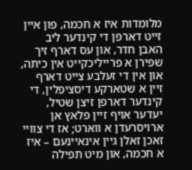מלומדות איז א חכמה, פון איין זייט דארפן די קינדער ליב האבן חדר, און עס דארף זיך שפירן א פרייליכקייט אין כיתה, און אין די זעלבע צייט דארף זיין א שטארקע דיסציפלין, די קינדער דארפן זיצן שטיל, יעדער אויף זיין פלאץ אן ארויסרעדן א ווארט; אז די צוויי זאכן זאלן גיין אינאיינעם – איז א חכמה, און מיט תפילה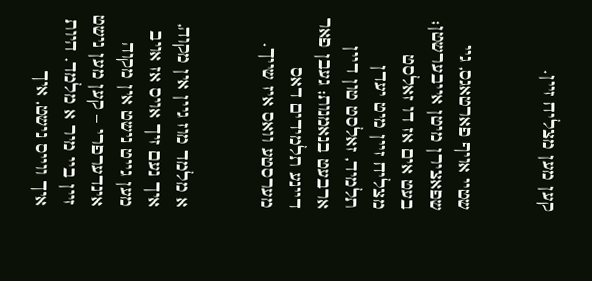קען מען מצליח זיין.


שטיי אויף פארטאגס, גיי שפאצירן מיטן אייבערשטן; בעט אים אז דו זאלסט מצליח זיין מיט יעדן תלמיד, זאלסט טון דיין ארבעט בנאמנות; געבן פאר דיינע תלמידים דאס מערסטע וואס איז שייך.


א מלמד מוז גיין אין מקוה, איך נעם זיך אויס אז אויב מען גייט נישט אין מקוה אינדערפרי – קען מען נישט זיין ביי מיר א מלמד. היות איך ווייס נישט, איך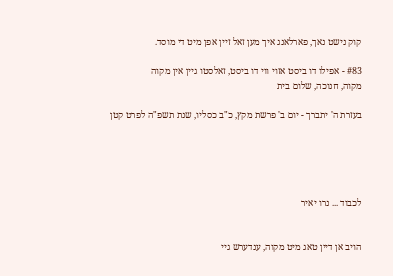קוק נישט נאך, פארלאנג איך מען זאל זיין אפן מיט די מוסד.

#83 - אפילו דו ביסט אזוי ווי דו ביסט, זאלסטו גיין אין מקוה
מקוה, חנוכה, שלום בית

בעזרת ה' יתברך - יום ב' פרשת מקץ, כ"ב כסליו, שנת תשפ"ה לפרט קטן





לכבוד ... נרו יאיר


הויב אן דיין טאג מיט מקוה, ענדערש גיי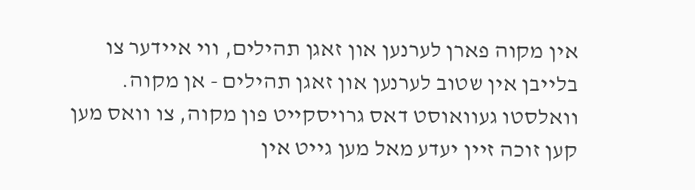אין מקוה פארן לערנען און זאגן תהילים, ווי איידער צו בלייבן אין שטוב לערנען און זאגן תהילים - אן מקוה. וואלסטו געוואוסט דאס גרויסקייט פון מקוה, צו וואס מען קען זוכה זיין יעדע מאל מען גייט אין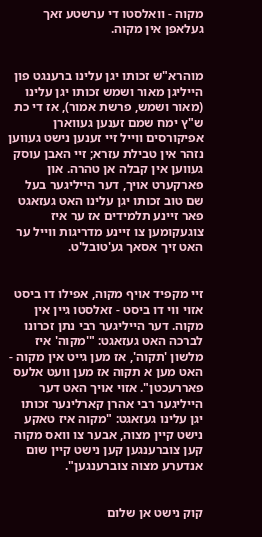מקוה - וואלסטו די ערשטע זאך געלאפן אין מקוה.


מוהרא"ש זכותו יגן עלינו ברענגט פון הייליגן מאור ושמש זכותו יגן עלינו (מאור ושמש, פרשת אמור), אז די כת ש"ץ ימח שמם זענען געווארן אפיקורסים ווייל זיי זענען נישט געווען נזהר אין טבילת עזרא; זיי האבן עוסק געווען אין קבלה אן טהרה. און פארקערט אויך, דער הייליגער בעל שם טוב זכותו יגן עלינו האט געזאגט פאר זיינע תלמידים אז ער איז צוגעקומען צו זיינע מדריגות ווייל ער האט זיך אסאך גע'טובל'ט.


זיי מקפיד אויף מקוה, אפילו דו ביסט אזוי ווי דו ביסט - זאלסטו גיין אין מקוה. דער הייליגער רבי נתן זכרונו לברכה האט געזאגט: "'מקוה' איז מלשון 'תקוה', אז מען גייט אין מקוה - האט מען א תקוה אז מען וועט אלעס פאררעכטן". אזוי אויך האט דער הייליגער רבי אהרן קארלינער זכותו יגן עלינו געזאגט: "מקוה איז טאקע נישט קיין מצוה, אבער צו וואס מקוה קען צוברענגען קען נישט קיין שום אנדערע מצוה צוברענגען".


קוק נישט אן שלום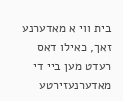בית ווי א מאדערנע זאך, כאילו דאס רעדט מען ביי די מאדערנעזירטע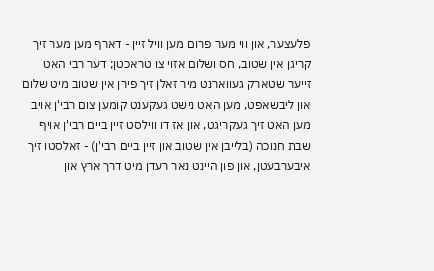פלעצער, און ווי מער פרום מען וויל זיין - דארף מען מער זיך קריגן אין שטוב, חס ושלום אזוי צו טראכטן; דער רבי האט זייער שטארק געווארנט מיר זאלן זיך פירן אין שטוב מיט שלום און ליבשאפט, מען האט נישט געקענט קומען צום רבי'ן אויב מען האט זיך געקריגט, און אז דו ווילסט זיין ביים רבי'ן אויף שבת חנוכה (בלייבן אין שטוב און זיין ביים רבי'ן) - זאלסטו זיך איבערבעטן, און פון היינט נאר רעדן מיט דרך ארץ און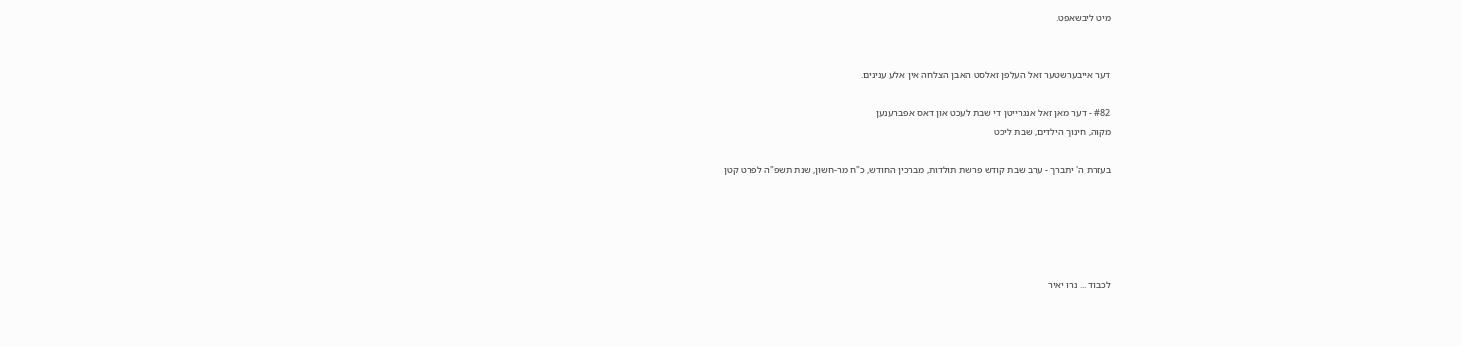מיט ליבשאפט.


דער אייבערשטער זאל העלפן זאלסט האבן הצלחה אין אלע ענינים.

#82 - דער מאן זאל אנגרייטן די שבת לעכט און דאס אפברענען
מקוה, חינוך הילדים, שבת ליכט

בעזרת ה' יתברך - ערב שבת קודש פרשת תולדות, מברכין החודש, כ"ח מר-חשון, שנת תשפ"ה לפרט קטן





לכבוד ... נרו יאיר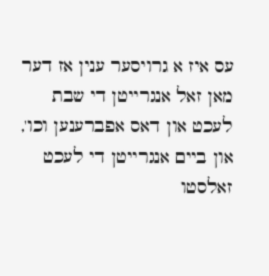עס איז א גרויסער ענין אז דער מאן זאל אנגרייטן די שבת לעכט און דאס אפברענען וכו', און ביים אנגרייטן די לעכט זאלסטו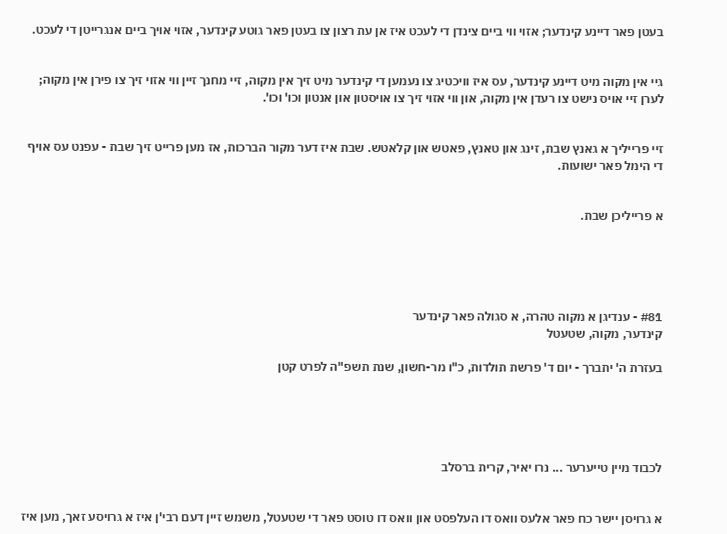בעטן פאר דיינע קינדער; אזוי ווי ביים צינדן די לעכט איז אן עת רצון צו בעטן פאר גוטע קינדער, אזוי אויך ביים אנגרייטן די לעכט.


גיי אין מקוה מיט דיינע קינדער, עס איז וויכטיג צו נעמען די קינדער מיט זיך אין מקוה, זיי מחנך זיין ווי אזוי זיך צו פירן אין מקוה; לערן זיי אויס נישט צו רעדן אין מקוה, און ווי אזוי זיך צו אויסטון און אנטון וכו' וכו'.


זיי פרייליך א גאנץ שבת, זינג און טאנץ, פאטש און קלאטש. שבת איז דער מקור הברכות, אז מען פרייט זיך שבת - עפנט עס אויף די הימל פאר ישועות.


א פרייליכן שבת.





#81 - ענדיגן א מקוה טהרה, א סגולה פאר קינדער
קינדער, מקוה, שטעטל

בעזרת ה' יתברך - יום ד' פרשת תולדות, כ"ו מר-חשון, שנת תשפ"ה לפרט קטן





לכבוד מיין טייערער ... נרו יאיר, קרית ברסלב


א גרויסן יישר כח פאר אלעס וואס דו העלפסט און וואס דו טוסט פאר די שטעטל, משמש זיין דעם רבי'ן איז א גרויסע זאך, מען איז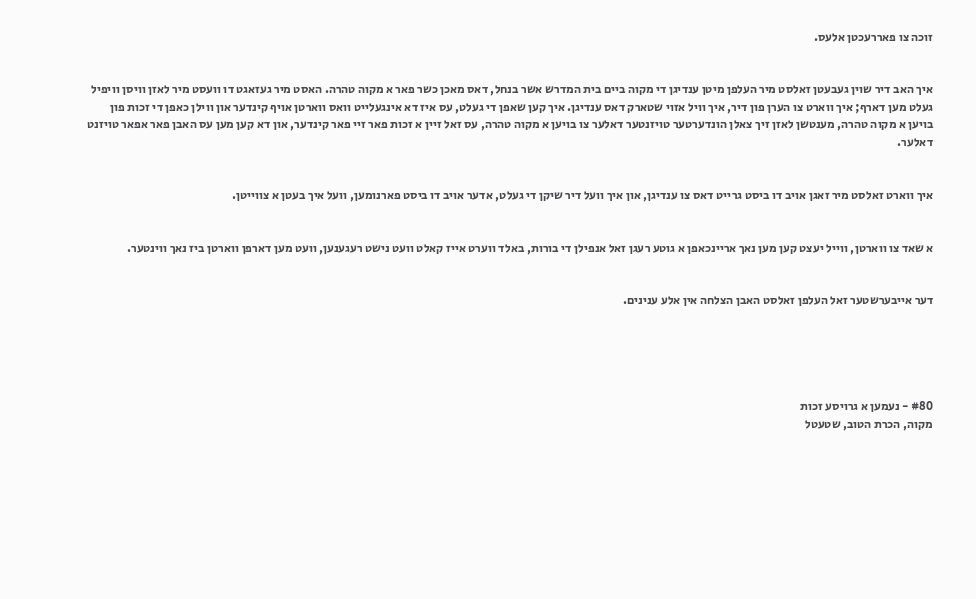זוכה צו פאררעכטן אלעס.


איך האב דיר שוין געבעטן זאלסט מיר העלפן מיטן ענדיגן די מקוה ביים בית המדרש אשר בנחל, דאס מאכן כשר פאר א מקוה טהרה. האסט מיר געזאגט דו וועסט מיר לאזן וויסן וויפיל געלט מען דארף; איך ווארט צו הערן פון דיר, איך וויל אזוי שטארק דאס ענדיגן. איך קען שאפן די געלט, עס איז דא אינגעלייט וואס ווארטן אויף קינדער און ווילן כאפן די זכות פון בויען א מקוה טהרה, מענטשן לאזן זיך צאלן הונדערטער טויזנטער דאלער צו בויען א מקוה טהרה, עס זאל זיין א זכות פאר זיי פאר קינדער, און דא קען מען עס האבן פאר אפאר טויזנט דאלער.


איך ווארט זאלסט מיר זאגן אויב דו ביסט גרייט דאס צו ענדיגן, און איך וועל דיר שיקן די געלט, אדער אויב דו ביסט פארנומען, וועל איך בעטן א צווייטן.


א שאד צו ווארטן, ווייל יעצט קען מען נאך אריינכאפן א גוטע רעגן זאל אנפילן די בורות, באלד ווערט אייז קאלט וועט נישט רעגענען, וועט מען דארפן ווארטן ביז נאך ווינטער.


דער אייבערשטער זאל העלפן זאלסט האבן הצלחה אין אלע ענינים.





#80 - נעמען א גרויסע זכות
מקוה, הכרת הטוב, שטעטל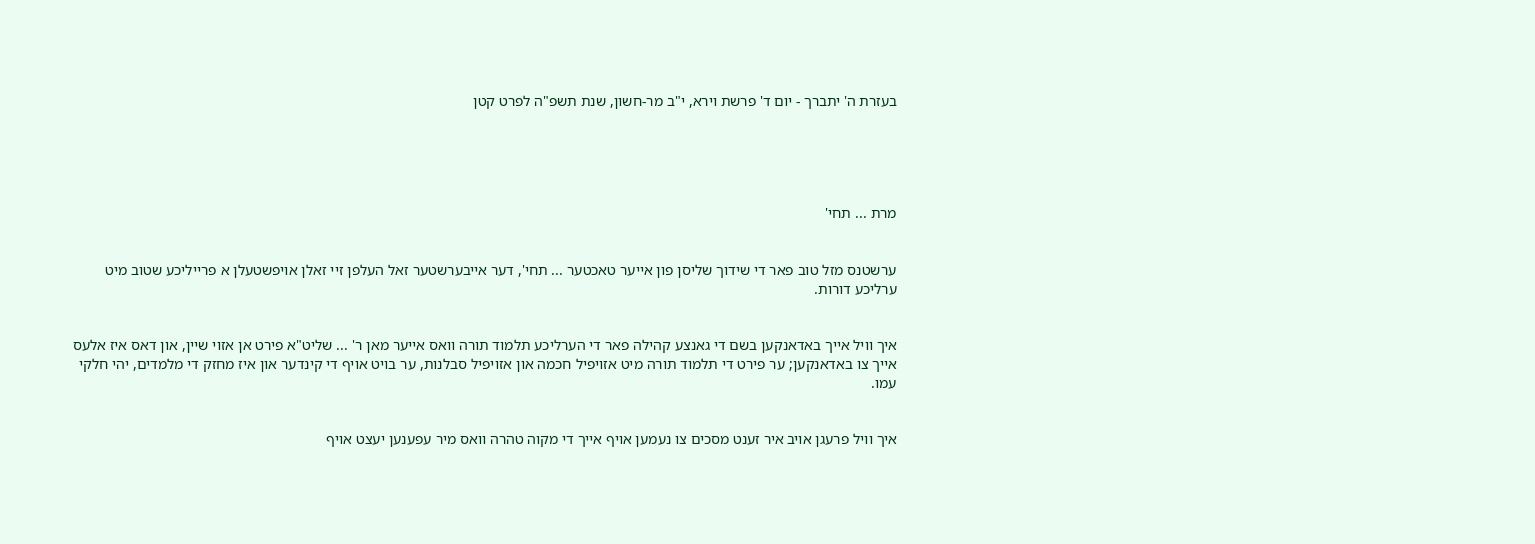בעזרת ה' יתברך - יום ד' פרשת וירא, י"ב מר-חשון, שנת תשפ"ה לפרט קטן





מרת ... תחי'


ערשטנס מזל טוב פאר די שידוך שליסן פון אייער טאכטער ... תחי', דער אייבערשטער זאל העלפן זיי זאלן אויפשטעלן א פרייליכע שטוב מיט ערליכע דורות.


איך וויל אייך באדאנקען בשם די גאנצע קהילה פאר די הערליכע תלמוד תורה וואס אייער מאן ר' ... שליט"א פירט אן אזוי שיין, און דאס איז אלעס אייך צו באדאנקען; ער פירט די תלמוד תורה מיט אזויפיל חכמה און אזויפיל סבלנות, ער בויט אויף די קינדער און איז מחזק די מלמדים, יהי חלקי עמו.


איך וויל פרעגן אויב איר זענט מסכים צו נעמען אויף אייך די מקוה טהרה וואס מיר עפענען יעצט אויף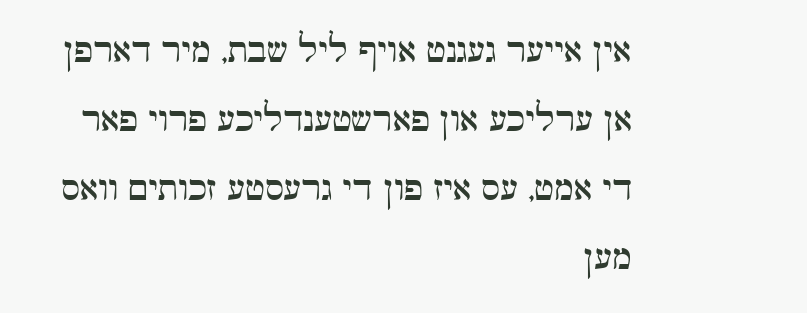אין אייער געגנט אויף ליל שבת, מיר דארפן אן ערליכע און פארשטענדליכע פרוי פאר די אמט, עס איז פון די גרעסטע זכותים וואס מען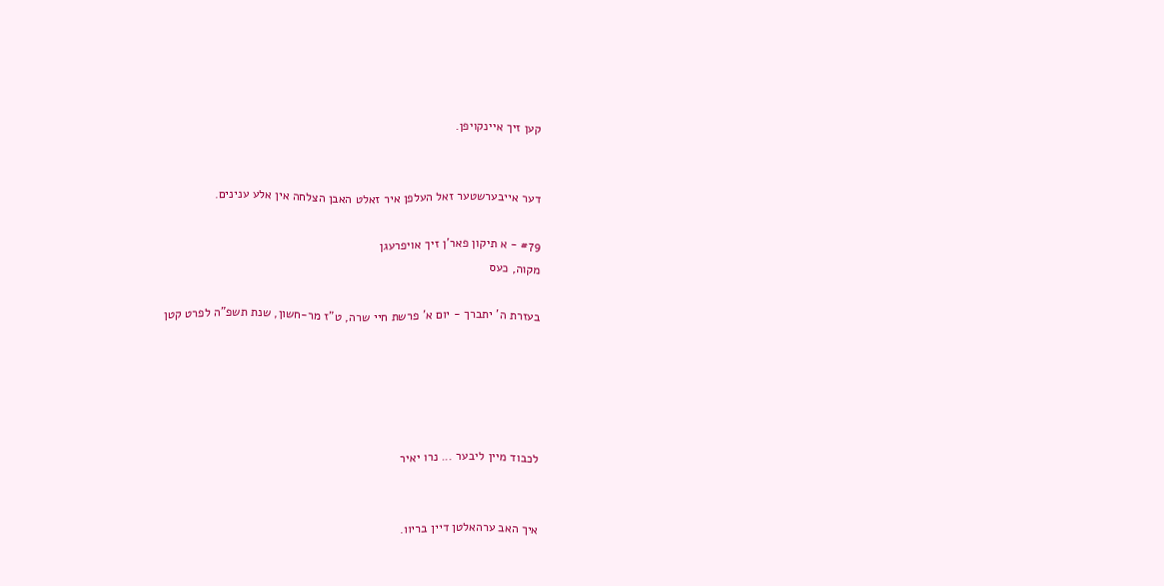קען זיך איינקויפן.


דער אייבערשטער זאל העלפן איר זאלט האבן הצלחה אין אלע ענינים.

#79 - א תיקון פאר'ן זיך אויפרעגן
מקוה, כעס

בעזרת ה' יתברך - יום א' פרשת חיי שרה, ט"ז מר-חשון, שנת תשפ"ה לפרט קטן





לכבוד מיין ליבער ... נרו יאיר


איך האב ערהאלטן דיין בריוו.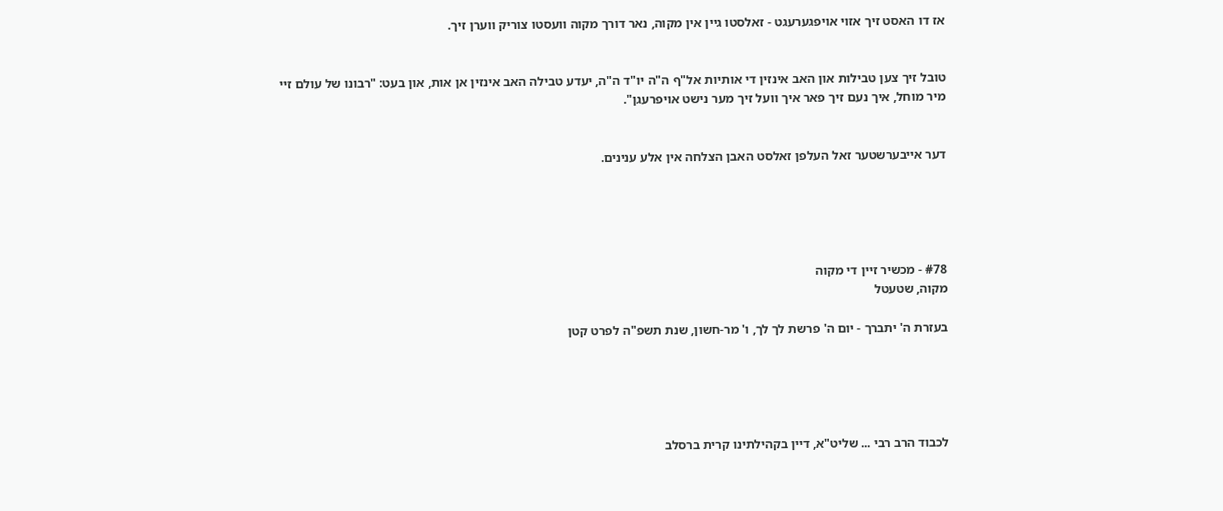אז דו האסט זיך אזוי אויפגערעגט - זאלסטו גיין אין מקוה, נאר דורך מקוה וועסטו צוריק ווערן זיך.


טובל זיך צען טבילות און האב אינזין די אותיות אל"ף ה"ה יו"ד ה"ה, יעדע טבילה האב אינזין אן אות, און בעט: "רבונו של עולם זיי מיר מוחל, איך נעם זיך פאר איך וועל זיך מער נישט אויפרעגן".


דער אייבערשטער זאל העלפן זאלסט האבן הצלחה אין אלע ענינים.





#78 - מכשיר זיין די מקוה
מקוה, שטעטל

בעזרת ה' יתברך - יום ה' פרשת לך לך, ו' מר-חשון, שנת תשפ"ה לפרט קטן





לכבוד הרב רבי ... שליט"א, דיין בקהילתינו קרית ברסלב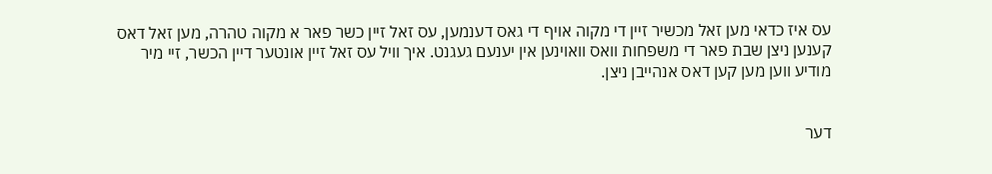עס איז כדאי מען זאל מכשיר זיין די מקוה אויף די גאס דענמען, עס זאל זיין כשר פאר א מקוה טהרה, מען זאל דאס קענען ניצן שבת פאר די משפחות וואס וואוינען אין יענעם געגנט. איך וויל עס זאל זיין אונטער דיין הכשר, זיי מיר מודיע ווען מען קען דאס אנהייבן ניצן.


דער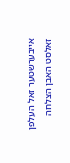אייבערשטער זאל העלפן זאלסט האבן הצלחה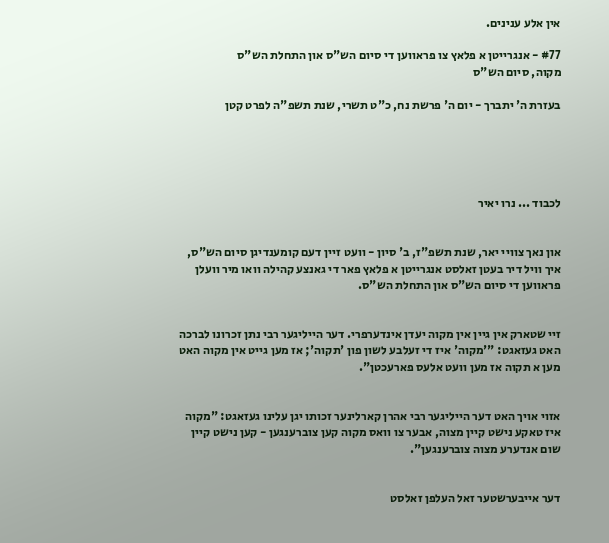אין אלע ענינים.

#77 - אנגרייטן א פלאץ צו פראווען די סיום הש"ס און התחלת הש"ס
מקוה, סיום הש"ס

בעזרת ה' יתברך - יום ה' פרשת נח, כ"ט תשרי, שנת תשפ"ה לפרט קטן





לכבוד ... נרו יאיר


און נאך צוויי יאר, שנת תשפ"ז, ב' סיון - וועט זיין דעם קומענדיגן סיום הש"ס, איך וויל דיר בעטן זאלסט אנגרייטן א פלאץ פאר די גאנצע קהילה וואו מיר וועלן פראווען די סיום הש"ס און התחלת הש"ס.


זיי שטארק אין גיין אין מקוה יעדן אינדערפרי. דער הייליגער רבי נתן זכרונו לברכה האט געזאגט: "'מקוה' איז די זעלבע לשון פון 'תקוה'; אז מען גייט אין מקוה האט מען א תקוה אז מען וועט אלעס פארעכטן".


אזוי אויך האט דער הייליגער רבי אהרן קארלינער זכותו יגן עלינו געזאגט: "מקוה איז טאקע נישט קיין מצוה, אבער צו וואס מקוה קען צוברענגען - קען נישט קיין שום אנדערע מצוה צוברענגען".


דער אייבערשטער זאל העלפן זאלסט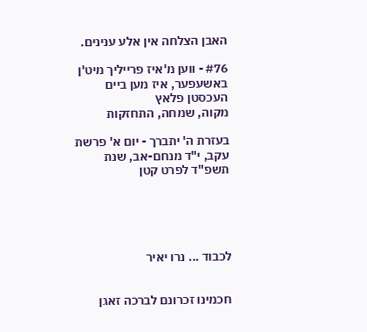האבן הצלחה אין אלע ענינים.

#76 - ווען מ'איז פרייליך מיט'ן באשעפער, איז מען ביים העכסטן פלאץ
מקוה, שמחה, התחזקות

בעזרת ה' יתברך - יום א' פרשת עקב, י"ד מנחם-אב, שנת תשפ"ד לפרט קטן





לכבוד ... נרו יאיר


חכמינו זכרונם לברכה זאגן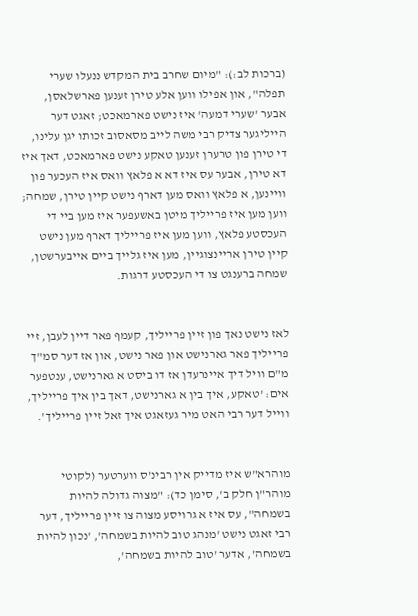(ברכות לב:): "מיום שחרב בית המקדש ננעלו שערי תפלה", און אפילו ווען אלע טירן זענען פארשלאסן, אבער 'שערי דמעה' איז נישט פארמאכט; זאגט דער הייליגער צדיק רבי משה לייב מסאסוב זכותו יגן עלינו, די טירן פון טרערן זענען טאקע נישט פארמאכט, דאך איז דא טירן, אבער עס איז דא א פלאץ וואס איז העכער פון וויינען, א פלאץ וואס מען דארף נישט קיין טירן, שמחה; ווען מען איז פרייליך מיטן באשעפער איז מען ביי די העכסטע פלאץ, ווען מען איז פרייליך דארף מען נישט קיין טירן אריינצוגיין, מען איז גלייך ביים אייבערשטן, שמחה ברענגט צו די העכסטע דרגות.


לאז נישט נאך פון זיין פרייליך, קעמף פאר דיין לעבן, זיי פרייליך פאר גארנישט און פאר נישט, און אז דער סמ"ך מ"ם וויל דיך איינרעדן אז דו ביסט א גארנישט, ענטפער אים: 'טאקע, איך בין א גארנישט, דאך בין איך פרייליך, ווייל דער רבי האט מיר געזאגט איך זאל זיין פרייליך'.


מוהרא"ש איז מדייק אין רבינ'ס ווערטער (לקוטי מוהר"ן חלק ב', סימן כד): "מצוה גדולה להיות בשמחה", עס איז א גרויסע מצוה צו זיין פרייליך, דער רבי זאגט נישט 'מנהג טוב להיות בשמחה', 'נכון להיות בשמחה', אדער 'טוב להיות בשמחה',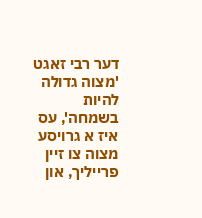דער רבי זאגט 'מצוה גדולה להיות בשמחה', עס איז א גרויסע מצוה צו זיין פרייליך, און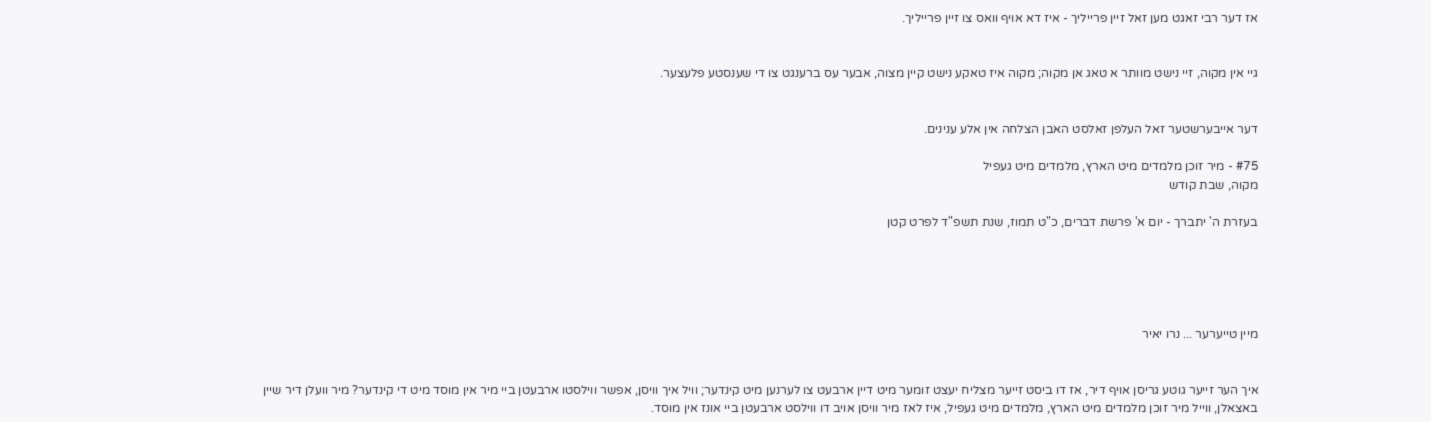אז דער רבי זאגט מען זאל זיין פרייליך - איז דא אויף וואס צו זיין פרייליך.


גיי אין מקוה, זיי נישט מוותר א טאג אן מקוה; מקוה איז טאקע נישט קיין מצוה, אבער עס ברענגט צו די שענסטע פלעצער.


דער אייבערשטער זאל העלפן זאלסט האבן הצלחה אין אלע ענינים.

#75 - מיר זוכן מלמדים מיט הארץ, מלמדים מיט געפיל
מקוה, שבת קודש

בעזרת ה' יתברך - יום א' פרשת דברים, כ"ט תמוז, שנת תשפ"ד לפרט קטן





מיין טייערער ... נרו יאיר


איך הער זייער גוטע גריסן אויף דיר, אז דו ביסט זייער מצליח יעצט זומער מיט דיין ארבעט צו לערנען מיט קינדער; וויל איך וויסן, אפשר ווילסטו ארבעטן ביי מיר אין מוסד מיט די קינדער? מיר וועלן דיר שיין באצאלן, ווייל מיר זוכן מלמדים מיט הארץ, מלמדים מיט געפיל, איז לאז מיר וויסן אויב דו ווילסט ארבעטן ביי אונז אין מוסד.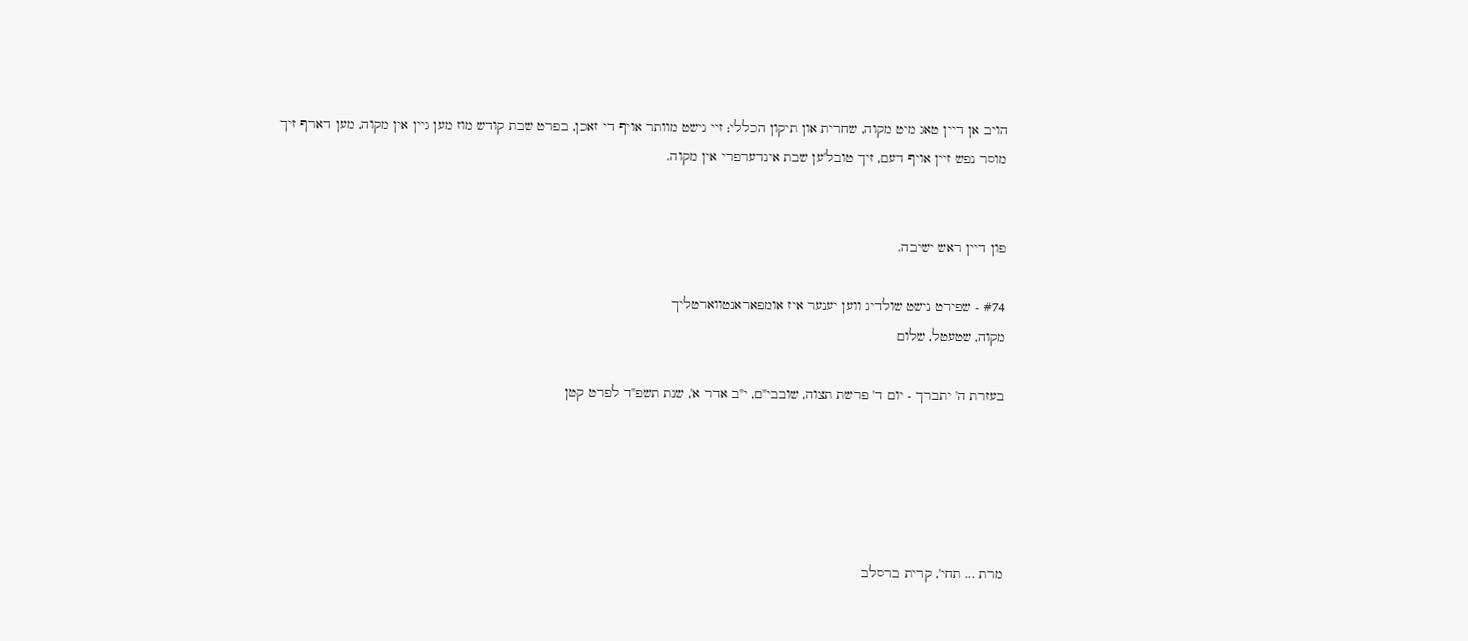הויב אן דיין טאג מיט מקוה, שחרית און תיקון הכללי; זיי נישט מוותר אויף די זאכן, בפרט שבת קודש מוז מען גיין אין מקוה, מען דארף זיך מוסר נפש זיין אויף דעם, זיך טובל'ען שבת אינדערפרי אין מקוה.


פון דיין ראש ישיבה.

#74 - שפירט נישט שולדיג ווען יענער איז אומפאראנטווארטליך
מקוה, שטעטל, שלום

בעזרת ה' יתברך - יום ד' פרשת תצוה, שובבי"ם, י"ב אדר א', שנת תשפ"ד לפרט קטן





מרת ... תחי', קרית ברסלב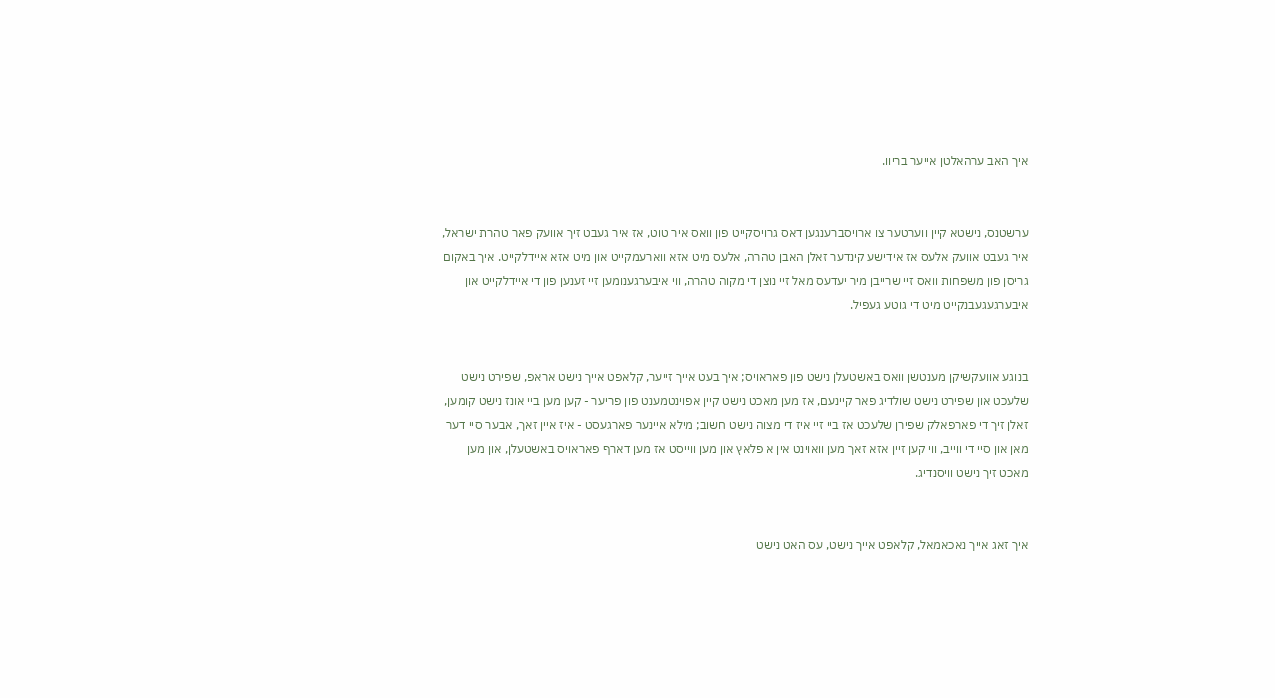איך האב ערהאלטן אייער בריוו.


ערשטנס, נישטא קיין ווערטער צו ארויסברענגען דאס גרויסקייט פון וואס איר טוט, אז איר געבט זיך אוועק פאר טהרת ישראל, איר געבט אוועק אלעס אז אידישע קינדער זאלן האבן טהרה, אלעס מיט אזא ווארעמקייט און מיט אזא איידלקייט. איך באקום גריסן פון משפחות וואס זיי שרייבן מיר יעדעס מאל זיי נוצן די מקוה טהרה, ווי איבערגענומען זיי זענען פון די איידלקייט און איבערגעגעבנקייט מיט די גוטע געפיל.


בנוגע אוועקשיקן מענטשן וואס באשטעלן נישט פון פאראויס; איך בעט אייך זייער, קלאפט אייך נישט אראפ, שפירט נישט שלעכט און שפירט נישט שולדיג פאר קיינעם, אז מען מאכט נישט קיין אפוינטמענט פון פריער - קען מען ביי אונז נישט קומען, זאלן זיך די פארפאלק שפירן שלעכט אז ביי זיי איז די מצוה נישט חשוב; מילא איינער פארגעסט - איז איין זאך, אבער סיי דער מאן און סיי די ווייב, ווי קען זיין אזא זאך מען וואוינט אין א פלאץ און מען ווייסט אז מען דארף פאראויס באשטעלן, און מען מאכט זיך נישט וויסנדיג.


איך זאג אייך נאכאמאל, קלאפט אייך נישט, עס האט נישט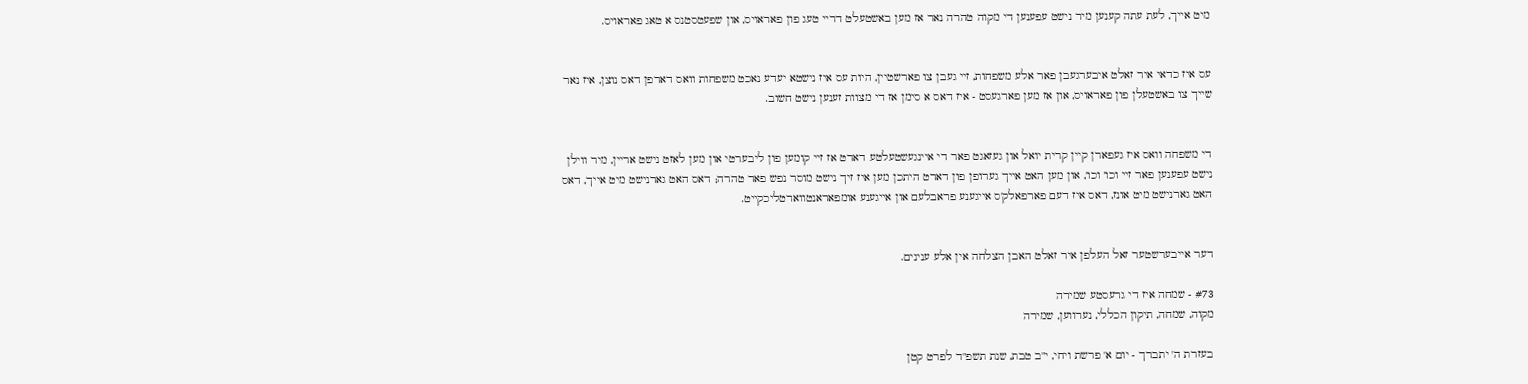מיט אייך, לעת עתה קענען מיר נישט עפענען די מקוה טהרה נאר אז מען באשטעלט דריי טעג פון פאראויס, און שפעטסטנס א טאג פאראויס.


עס איז כדאי איר זאלט איבערגעבן פאר אלע משפחות, זיי געבן צו פארשטיין, היות עס איז נישטא יעדע נאכט משפחות וואס דארפן דאס נוצן, איז נאר שייך צו באשטעלן פון פאראויס, און אז מען פארגעסט - איז דאס א סימן אז די מצוות זענען נישט חשוב.


די משפחה וואס איז געפארן קיין קרית יואל און געזאגט פאר די איינגעשטעלטע דארט אז זיי קומען פון ליבערטי און מען לאזט נישט אריין, מיר ווילן נישט עפענען פאר זיי וכו' וכו', און מען האט אייך גערופן פון דארט היתכן מען איז זיך נישט מוסר נפש פאר טהרה; דאס האט גארנישט מיט אייך, דאס האט גארנישט מיט אונז, דאס איז דעם פארפאלק'ס אייגענע פראבלעם און אייגענע אומפאראנטווארטליכקייט.


דער אייבערשטער זאל העלפן איר זאלט האבן הצלחה אין אלע ענינים.

#73 - שמחה איז די גרעסטע שמירה
מקוה, שמחה, תיקון הכללי, נערווען, שמירה

בעזרת ה' יתברך - יום א' פרשת ויחי, י"ב טבת, שנת תשפ"ד לפרט קטן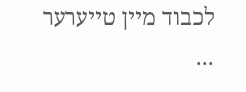לכבוד מיין טייערער ...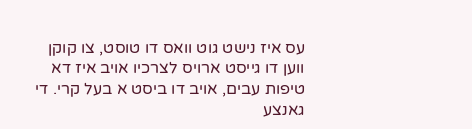עס איז נישט גוט וואס דו טוסט, צו קוקן ווען דו גייסט ארויס לצרכיו אויב איז דא טיפות עבים, אויב דו ביסט א בעל קרי. די גאנצע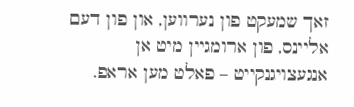זאך שמעקט פון נערווען, און פון דעם אליינס, פון ארומגיין מיט אן אנגעצויגנקייט – פאלט מען אראפ.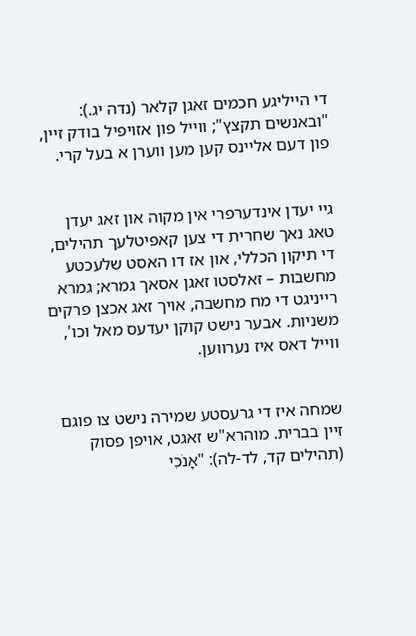די הייליגע חכמים זאגן קלאר (נדה יג.): "ובאנשים תקצץ"; ווייל פון אזויפיל בודק זיין, פון דעם אליינס קען מען ווערן א בעל קרי.


גיי יעדן אינדערפרי אין מקוה און זאג יעדן טאג נאך שחרית די צען קאפיטלעך תהילים, די תיקון הכללי, און אז דו האסט שלעכטע מחשבות – זאלסטו זאגן אסאך גמרא; גמרא רייניגט די מח מחשבה, אויך זאג אכצן פרקים משניות. אבער נישט קוקן יעדעס מאל וכו', ווייל דאס איז נערווען.


שמחה איז די גרעסטע שמירה נישט צו פוגם זיין בברית. מוהרא"ש זאגט, אויפן פסוק (תהילים קד, לד-לה): "אָנֹכִי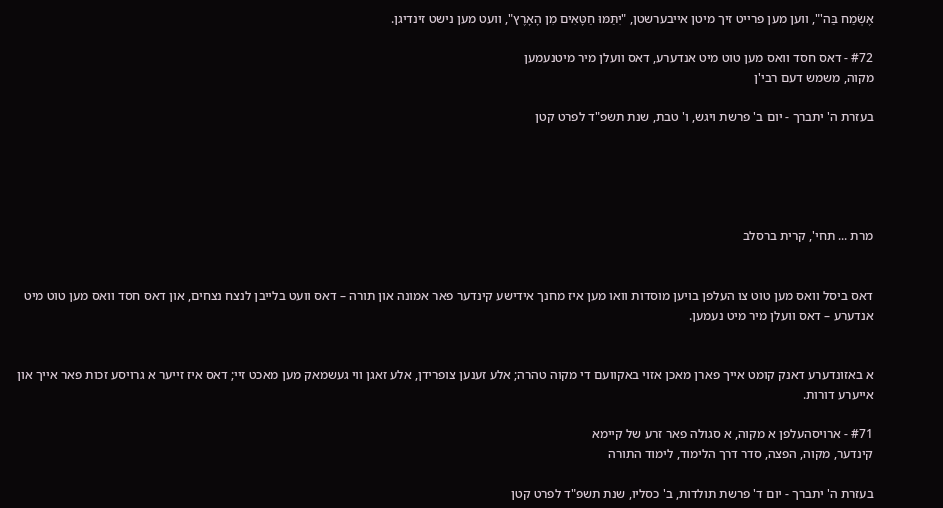אֶשְׂמַח בַּה'", ווען מען פרייט זיך מיטן אייבערשטן, "יִתַּמּוּ חַטָּאִים מִן הָאָרֶץ", וועט מען נישט זינדיגן.

#72 - דאס חסד וואס מען טוט מיט אנדערע, דאס וועלן מיר מיטנעמען
מקוה, משמש דעם רבי'ן

בעזרת ה' יתברך - יום ב' פרשת ויגש, ו' טבת, שנת תשפ"ד לפרט קטן





מרת ... תחי', קרית ברסלב


דאס ביסל וואס מען טוט צו העלפן בויען מוסדות וואו מען איז מחנך אידישע קינדער פאר אמונה און תורה – דאס וועט בלייבן לנצח נצחים, און דאס חסד וואס מען טוט מיט אנדערע – דאס וועלן מיר מיט נעמען.


א באזונדערע דאנק קומט אייך פארן מאכן אזוי באקוועם די מקוה טהרה; אלע זענען צופרידן, אלע זאגן ווי געשמאק מען מאכט זיי; דאס איז זייער א גרויסע זכות פאר אייך און אייערע דורות.

#71 - ארויסהעלפן א מקוה, א סגולה פאר זרע של קיימא
קינדער, מקוה, הפצה, סדר דרך הלימוד, לימוד התורה

בעזרת ה' יתברך - יום ד' פרשת תולדות, ב' כסליו, שנת תשפ"ד לפרט קטן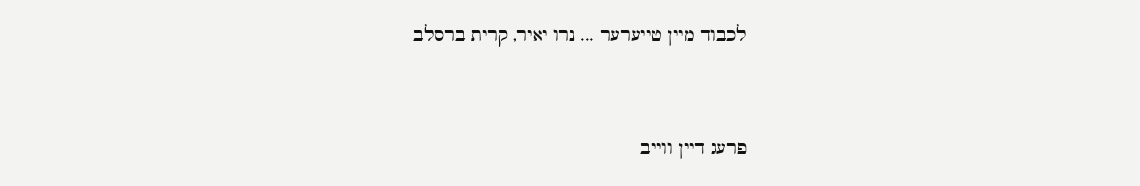לכבוד מיין טייערער ... נרו יאיר, קרית ברסלב


פרעג דיין ווייב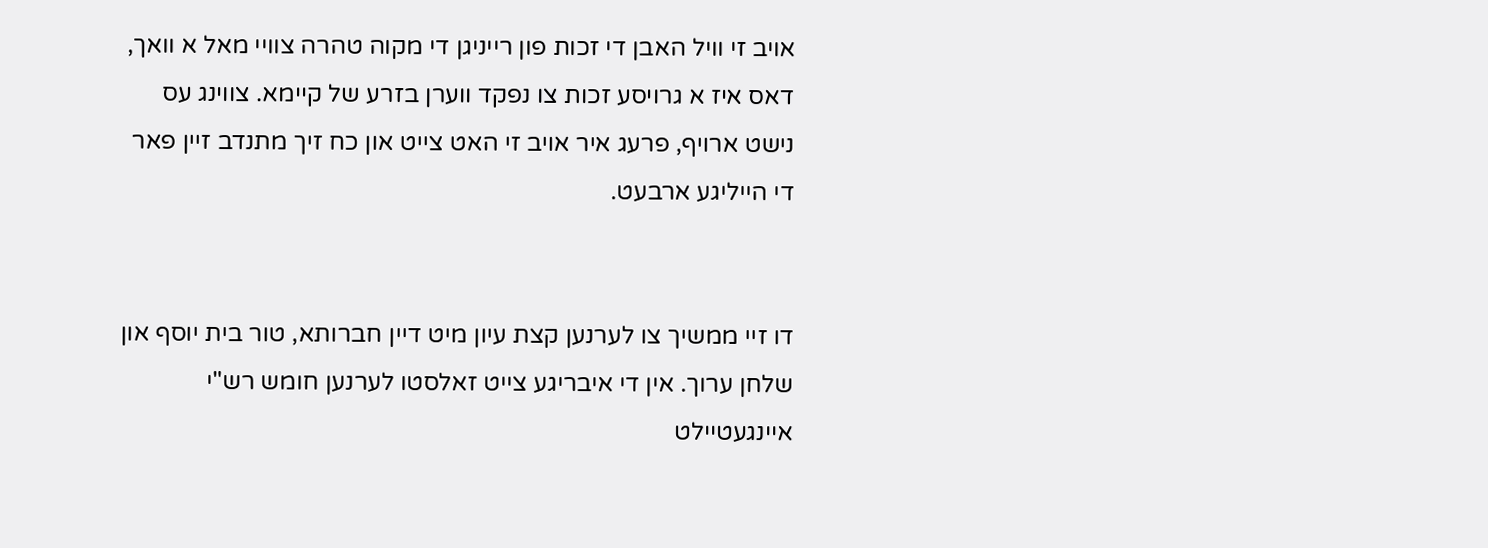אויב זי וויל האבן די זכות פון רייניגן די מקוה טהרה צוויי מאל א וואך, דאס איז א גרויסע זכות צו נפקד ווערן בזרע של קיימא. צווינג עס נישט ארויף, פרעג איר אויב זי האט צייט און כח זיך מתנדב זיין פאר די הייליגע ארבעט.


דו זיי ממשיך צו לערנען קצת עיון מיט דיין חברותא, טור בית יוסף און שלחן ערוך. אין די איבריגע צייט זאלסטו לערנען חומש רש"י איינגעטיילט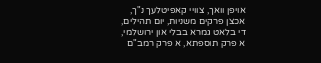אויפן וואך, צוויי קאפיטלעך נ"ך, אכצן פרקים משניות, יום תהילים, די בלאט גמרא בבלי און ירושלמי, א פרק תוספתא, א פרק רמב"ם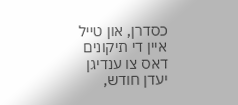כסדרן, און טייל איין די תיקונים דאס צו ענדיגן יעדן חודש,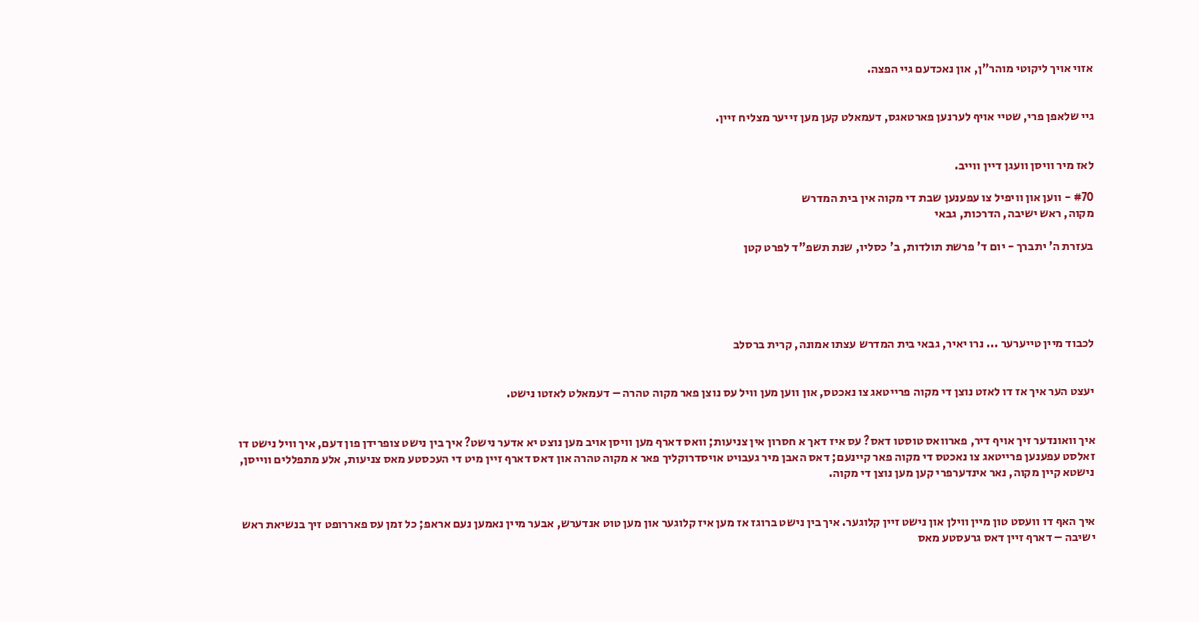אזוי אויך ליקוטי מוהר"ן, און נאכדעם גיי הפצה.


גיי שלאפן פרי, שטיי אויף לערנען פארטאגס, דעמאלט קען מען זייער מצליח זיין.


לאז מיר וויסן וועגן דיין ווייב.

#70 - ווען און וויפיל צו עפענען שבת די מקוה אין בית המדרש
מקוה, ראש ישיבה, הדרכות, גבאי

בעזרת ה' יתברך - יום ד' פרשת תולדות, ב' כסליו, שנת תשפ"ד לפרט קטן





לכבוד מיין טייערער ... נרו יאיר, גבאי בית המדרש עצתו אמונה, קרית ברסלב


יעצט הער איך אז דו לאזט נוצן די מקוה פרייטאג צו נאכטס, און ווען מען וויל עס נוצן פאר מקוה טהרה – דעמאלט לאזטו נישט.


איך וואונדער זיך אויף דיר, פארוואס טוסטו דאס? עס איז דאך א חסרון אין צניעות; וואס דארף מען וויסן אויב מען נוצט יא אדער נישט? איך בין נישט צופרידן פון דעם, איך וויל נישט דו זאלסט עפענען פרייטאג צו נאכטס די מקוה פאר קיינעם; דאס האבן מיר געבויט אויסדרוקליך פאר א מקוה טהרה און דאס דארף זיין מיט די העכסטע מאס צניעות, אלע מתפללים ווייסן, נישטא קיין מקוה, נאר אינדערפרי קען מען נוצן די מקוה.


איך האף דו וועסט טון מיין ווילן און נישט זיין קלוגער. איך בין נישט ברוגז אז מען איז קלוגער און מען טוט אנדערש, אבער מיין נאמען נעם אראפ; כל זמן עס פאררופט זיך בנשיאת ראש ישיבה – דארף זיין דאס גרעסטע מאס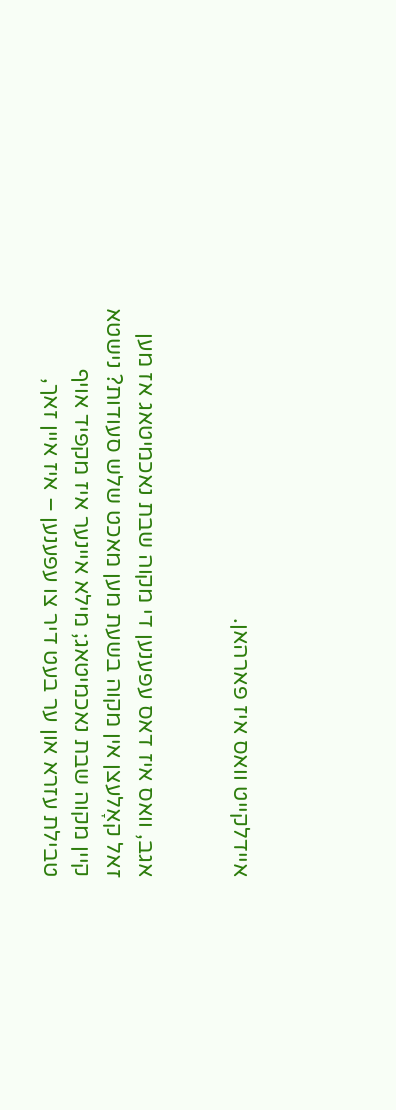איידלקייט וואס איז פארהאן.


אגב, וואס איז דאס עפענען די מקוה שבת נאכמיטאג אז מען זאל קאָלעצן אין מקוה בשעת מען מאכט שלש סעודות? נישטא קיין מקוה שבת נאכמיטאג; מילא איינער איז מקפיד אויף טבילת עזרא און ער בעט דיר צו עפענען – איז איין זאך,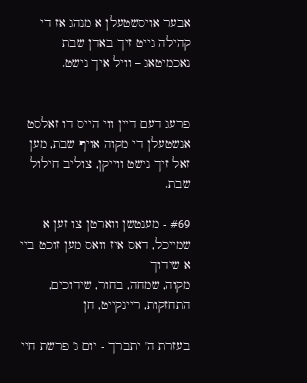אבער אויסשטעלן א מנהג אז די קהילה גייט זיך באדן שבת נאכמיטאג – וויל איך נישט.


פרעג דעם דיין ווי הייס דו זאלסט אנשטעלן די מקוה אויף שבת, מען זאל זיך נישט ווייקן, צוליב חילול שבת.

#69 - מענטשן ווארטן צו זען א שמייכל, דאס איז וואס מען זוכט ביי א שידוך
מקוה, שמחה, בחור, שידוכים, התחזקות, ריינקייט, חן

בעזרת ה' יתברך - יום ג' פרשת חיי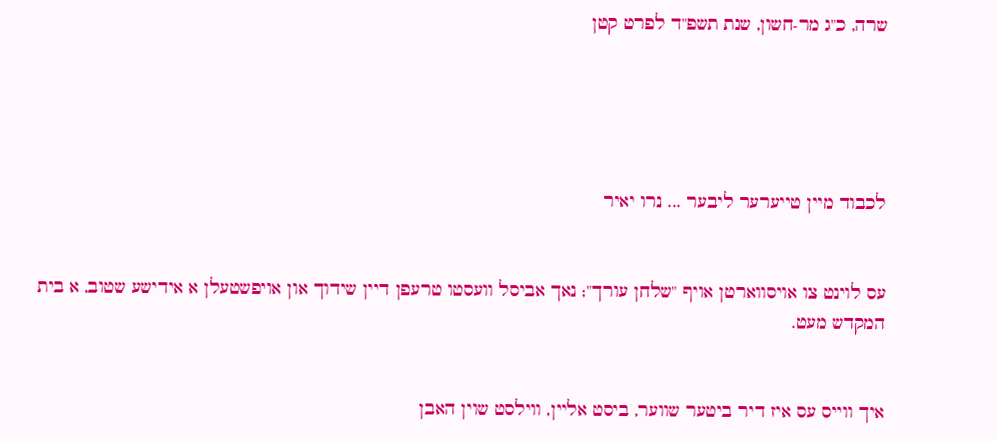שרה, כ"ג מר-חשון, שנת תשפ"ד לפרט קטן





לכבוד מיין טייערער ליבער ... נרו יאיר


עס לוינט צו אויסווארטן אויף "שלחן עורך"; נאך אביסל וועסטו טרעפן דיין שידוך און אויפשטעלן א אידישע שטוב, א בית המקדש מעט.


איך ווייס עס איז דיר ביטער שווער, ביסט אליין, ווילסט שוין האבן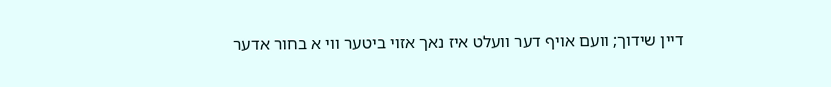דיין שידוך; וועם אויף דער וועלט איז נאך אזוי ביטער ווי א בחור אדער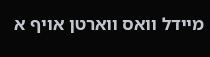מיידל וואס ווארטן אויף א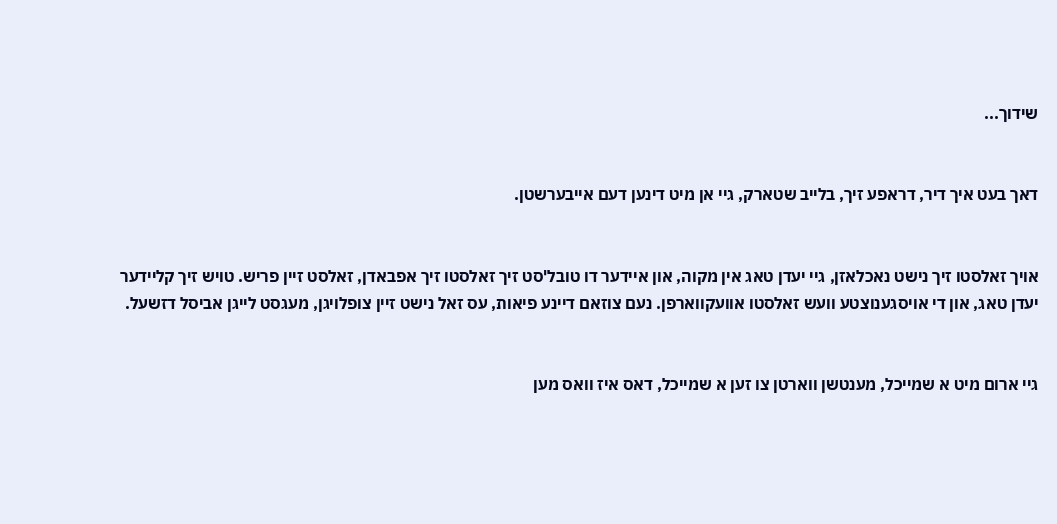שידוך...


דאך בעט איך דיר, דראפע זיך, בלייב שטארק, גיי אן מיט דינען דעם אייבערשטן.


אויך זאלסטו זיך נישט נאכלאזן, גיי יעדן טאג אין מקוה, און איידער דו טובל'סט זיך זאלסטו זיך אפבאדן, זאלסט זיין פריש. טויש זיך קליידער יעדן טאג, און די אויסגענוצטע וועש זאלסטו אוועקווארפן. נעם צוזאם דיינע פיאות, עס זאל נישט זיין צופלויגן, מעגסט לייגן אביסל דזשעל.


גיי ארום מיט א שמייכל, מענטשן ווארטן צו זען א שמייכל, דאס איז וואס מען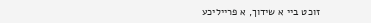זוכט ביי א שידוך, א פרייליכע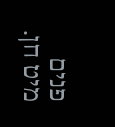פנים מיט חן.